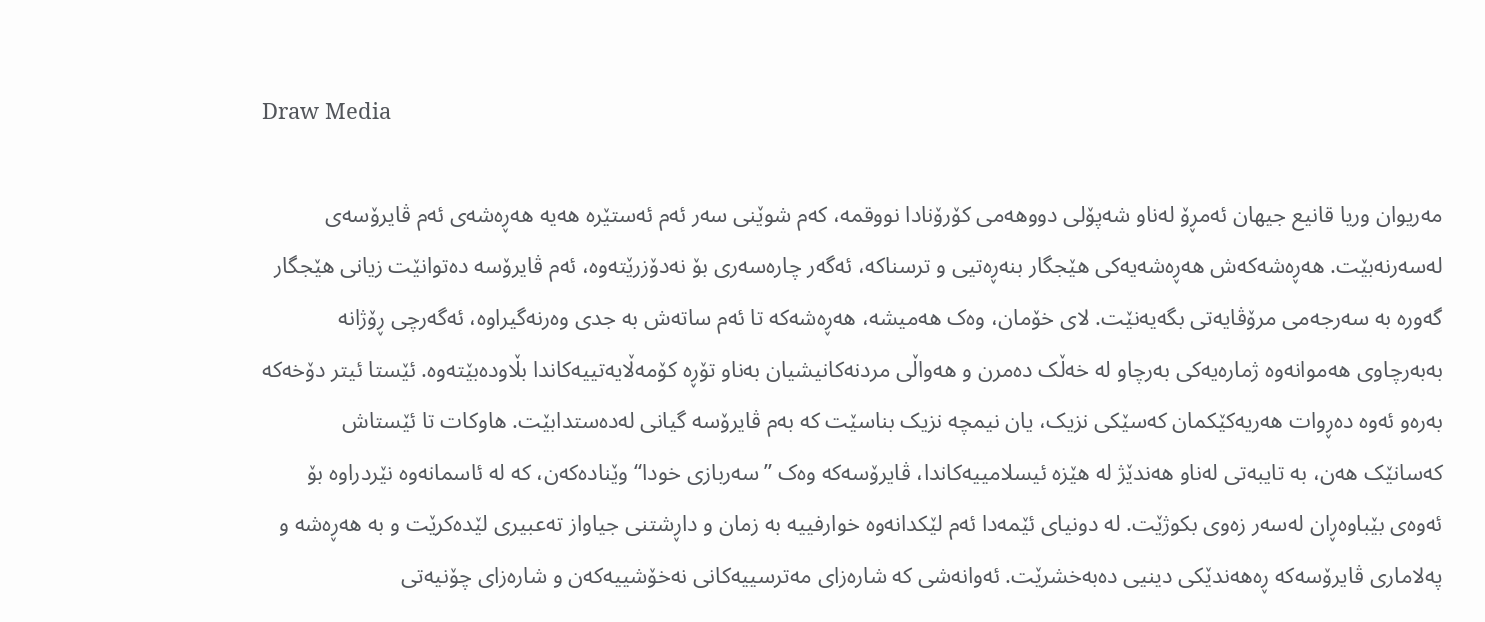Draw Media

مەریوان وریا قانیع جیھان ئەمڕۆ لەناو شەپۆلی دووھەمی کۆرۆنادا نووقمە، کەم شوێنی سەر ئەم ئەستێرە ھەیە ھەڕەشەی ئەم ڤایرۆسەی لەسەرنەبێت. ھەڕەشەکەش ھەڕەشەیەکی ھێجگار بنەڕەتیی و ترسناکە، ئەگەر چارەسەری بۆ نەدۆزرێتەوە، ئەم ڤایرۆسە دەتوانێت زیانی ھێجگار گەورە بە سەرجەمی مرۆڤایەتی بگەیەنێت. لای خۆمان، وەک ھەمیشە، ھەڕەشەکە تا ئەم ساتەش بە جدی وەرنەگیراوە، ئەگەرچی ڕۆژانە بەبەرچاوی ھەموانەوە ژمارەیەکی بەرچاو لە خەڵک دەمرن و ھەواڵی مردنەکانیشیان بەناو تۆڕە کۆمەڵایەتییەکاندا بڵاودەبێتەوە. ئێستا ئیتر دۆخەکە بەرەو ئەوە دەڕوات ھەریەکێکمان کەسێکی نزیک، یان نیمچە نزیک بناسێت کە بەم ڤایرۆسە گیانی لەدەستدابێت. ھاوکات تا ئێستاش کەسانێک ھەن، بە تایبەتی لەناو ھەندێژ لە ھێزە ئیسلامییەکاندا، ڤایرۆسەکە وەک ”سەربازی خودا“ وێنادەکەن، کە لە ئاسمانەوە نێردراوە بۆ ئەوەی بێباوەڕان لەسەر زەوی بکوژێت. لە دونیای ئێمەدا ئەم لێکدانەوە خوارفییە بە زمان و داڕشتنی جیاواز تەعبیری لێدەکرێت و بە ھەڕەشە و پەلاماری ڤایرۆسەکە ڕەھەندێکی دینیی دەبەخشرێت. ئەوانەشی کە شارەزای مەترسییەکانی نەخۆشییەکەن و شارەزای چۆنیەتی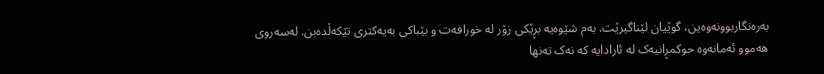بەرەنگاربوونەوەین، گوێیان لێناگیرێت. بەم شێوەیە بڕێکی زۆر لە خورافەت و بێباکی بەیەکتری تێکەڵدەبن. لەسەروی ھەموو ئەمانەوە حوکمڕانیەک لە ئارادایە کە نەک تەنھا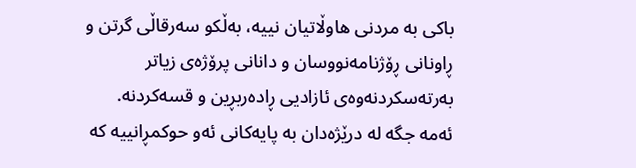باکی بە مردنی ھاوڵاتیان نییە، بەڵکو سەرقاڵی گرتن و ڕاونانی ڕۆژنامەنووسان و دانانی پرۆژەی زیاتر بەرتەسکردنەوەی ئازادیی ڕادەربڕین و قسەکردنە. ئەمە جگە لە درێژەدان بە پایەکانی ئەو حوکمڕانییە کە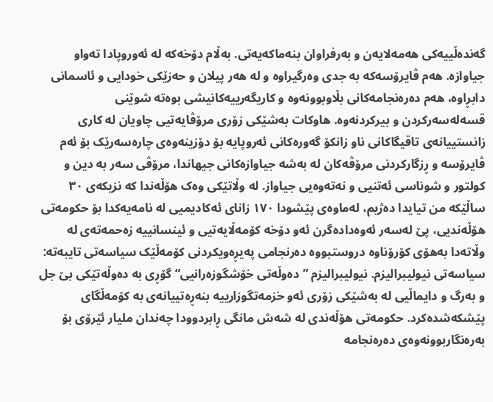گەندەڵییەکی ھەمەلایەن و بەرفراوان بنەماکەیەتی. بەڵام دۆخەکە لە ئەوروپادا تەواو جیاوازە. ھەم ڤایرۆسەکە بە جدی وەرگیراوە و لە ھەر پیلان و حەزێکی خودایی و ئاسمانی دابڕاوە، ھەم دەرەنجامەکانی بڵاوبوونەوە و کاریگەرییەکانیشی بوەتە شوێنی قسەلەسەرکردن و بیرکردنەوە. ھاوکات بەشێکی زۆری مرۆڤایەتیی چاویان لە کاری زانستییانەی تاقیگاکانی ناو زانکۆ گەورەکانی ئەروپایە بۆ دۆزینەوەی چارەسەرێک بۆ ئەم ڤایرۆسە و ڕزگارکردنی مرۆڤەکان لە بەشە جیاوازەکانی جیھاندا، مرۆڤی سەر بە دین و کولتور و شوناسی ئەتنیی و نەتەوەیی جیاواز. لە وڵاتێکی وەک ھۆڵەندا کە نزیکەی ٣٠ ساڵێکە من تیایدا دەژیم، لەماوەی پێشودا ١٧٠ زانای ئەکادیمیی لە نامەیەکدا بۆ حکومەتی ھۆڵەندیی، پێ لەسەر ئەوەدادەگرن ئەو دۆخە کۆمەڵایەتیی و ئینسانییە زەحمەتەی لە وڵاتەدا بەھۆی کۆرۆناوە دروستبووە دەرنجامی پەیڕەویکردنی کۆمەڵێک سیاسەتی تایبەتە: سیاسەتی نیولیبرالیزم. نیولیبرالیزم ”دەوڵەتی خۆشگوزەرانیی“ گۆڕی بە دەوڵەتێکی بێ جل و بەرگ و دایماڵیی لە بەشێکی زۆری ئەو خزمەتگوزارییە بنەڕەتییانەی بە کۆمەڵگای پێشکەشدەکرد. حکومەتی ھۆڵەندی لە شەش مانگی ڕابردوودا چەندان ملیار ئێرۆی بۆ بەرەنگاربوونەوەی دەرەنجامە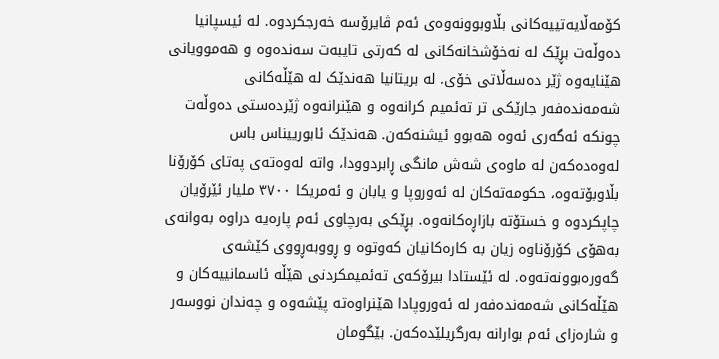کۆمەڵایەتییەکانی بڵاوبوونەوەی ئەم ڤایرۆسە خەرجکردوە. لە ئیسپانیا دەوڵەت بڕێک لە نەخۆشخانەکانی لە کەرتی تایبەت سەندەوە و ھەموویانی ھێنایەوە ژێر دەسەڵاتی خۆی. لە بریتانیا ھەندێک لە ھێڵەکانی شەمەندەفەر جارێکی تر تەئمیم کرانەوە و ھێنرانەوە ژێردەستی دەوڵەت چونکە ئەگەری ئەوە ھەبوو ئیشنەکەن. ھەندێک ئابورییناس باس لەوەدەکەن لە ماوەی شەش مانگی ڕابردوودا، واتە لەوەتەی پەتای کۆرۆنا بڵاوبۆتەوە، حکومەتەکان لە ئەوروپا و یابان و ئەمریکا ٣٧٠٠ ملیار ئێرۆیان چاپکردوە و خستۆتە بازاڕەکانەوە. بڕێکی بەرچاوی ئەم پارەیە دراوە بەوانەی بەھۆی کۆرۆناوە زیان بە کارەکانیان کەوتوە و ڕووبەڕووی کێشەی گەورەبوونەتەوە. لە ئێستادا بیرۆکەی تەئمیمکردنی ھێڵە ئاسمانییەکان و ھێڵەکانی شەمەندەفەر لە ئەوروپادا ھێنراوەتە پێشەوە و چەندان نووسەر و شارەزای ئەم بوارانە بەرگریلێدەکەن. بێگومان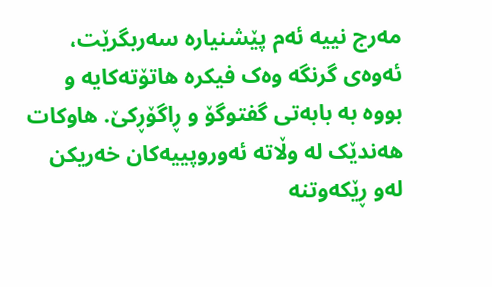مەرج نییە ئەم پێشنیارە سەربگرێت، ئەوەی گرنگە وەک فیکرە ھاتۆتەکایە و بووە بە بابەتی گفتوگۆ و ڕاگۆڕکێ. ھاوکات ھەندێک لە وڵاتە ئەوروپییەکان خەریکن لەو ڕێکەوتنە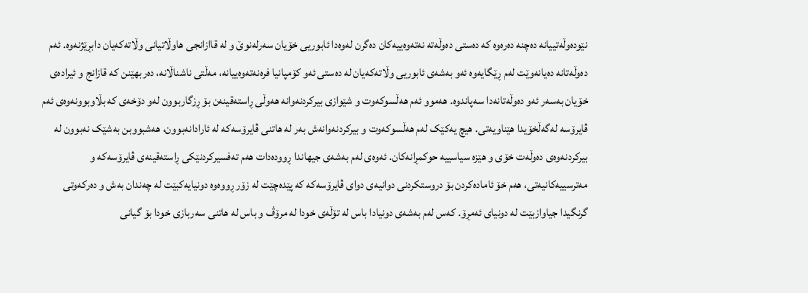نێودەوڵەتییانە دەچنە دەرەوە کە دەستی دەوڵەتە نەتەوەییەکان دەگرن لەوەدا ئابوریی خۆیان سەرلەنوێ و لە قاازانجی ھاوڵاتیانی وڵاتەکەیان دابڕێژنەوە. ئەم دەوڵەتانە دەیانەوێت لەم ڕێگایەوە ئەو بەشەی ئابوریی وڵاتەکەیان لە دەستی ئەو کۆمپانیا فرەنەتەوەییانە، مەڵتی ناشناڵانە، دەربھێنن کە قازانج و ئیرادەی خۆیان بەسەر ئەو دەوڵەتانەدا سەپاندوە. ھەموو ئەم ھەڵسوکەوت و شێوازی بیرکردنەوانە ھەوڵی ڕاستەقینەن بۆ ڕزگاربوون لەو دۆخەی کە بڵاوبوونەوەی ئەم ڤایرۆسە لەگەڵخۆیدا ھێناویەتی. ھیچ یەکێک لەم ھەڵسوکەوت و بیرکردنەوانەش بەر لە ھاتنی ڤایرۆسەکە لە ئارادانەبوون، ھەشبووبن بەشێک نەبوون لە بیرکردنەوەی دەوڵەت خۆی و ھێزە سیاسییە حوکمڕانەکان. ئەوەی لەم بەشەی جیھاندا ڕوودەدات ھەم تەفسیرکردنێکی ڕاستەقینەی ڤایرۆسەکە و مەترسییەکانیەتی، ھەم خۆ ئامادەکردن بۆ دروستکردنی دوانیەی دوای ڤایرۆسەکە کە پێدەچێت لە زۆر ڕووەوە دونیایەکبێت لە چەندان بەش و دەرکەوتی گرنگیدا جیاوازبێت لە دونیای ئەمڕۆ. کەس لەم بەشەی دونیادا باس لە تۆڵەی خودا لە مرۆڤ و باس لە ھاتنی سەربازی خودا بۆ گیانی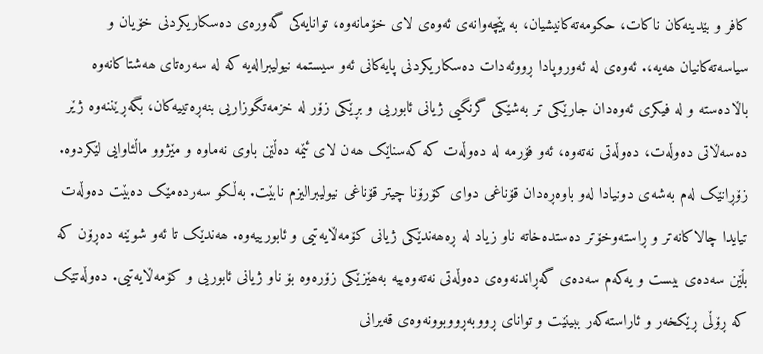کافر و بێدینەکان ناکات، حکومەتەکانیشیان، بە پێچەوانەی ئەوەی لای خۆمانەوە، توانایەکی گەورەی دەسکاریکردنی خۆیان و سیاسەتەکانیان ھەیە،. ئەوەی لە ئەوروپادا ڕووئەدات دەسکاریکردنی پایەکانی ئەو سیستمە نیولیبرالەیە کە لە سەرەتای ھەشتاکانەوە باڵادەستە و لە فیکری ئەوەدان جارێکی تر بەشێکی گرنگیی ژیانی ئابوریی و بڕێکی زۆر لە خزمەتگوزاریی بنەڕەتییەکان، بگەڕێننەوە ژێر دەسەڵاتی دەوڵەت، دەوڵەتی نەتەوە، ئەو فۆرمە لە دەوڵەت کە کەسناێک ھەن لای ئێمە دەڵێن باوی نەماوە و مێژوو ماڵئاوایی لێکردوە. زۆڕانێک لەم بەشەی دونیادا لەو باوەڕەدان قۆناغی دوای کۆرۆنا چیتر قۆناغی نیولیبرالیزم نابێت. بەڵکو سەردەمێک دەبێت دەوڵەت تیایدا چالاکانەتر و ڕاستەوخۆتر دەستدەخاتە ناو زیاد لە ڕەھەندێکی ژیانی کۆمەڵایەتیی و ئابورییەوە. ھەندێک تا ئەو شوێنە دەڕۆن کە بڵێن سەدەی بیست و یەکەم سەدەی گەڕاندنەوەی دەوڵەتی نەتەوەییە بەھێزێکی زۆرەوە بۆ ناو ژیانی ئابوریی و کۆمەڵایەتیی. دەوڵەتێک کە ڕۆڵی ڕێکخەر و ئاراستەکەر ببینێت و توانای ڕووبەڕووبوونەوەی قەیرانی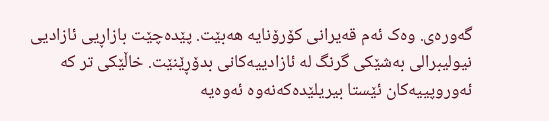گەورەی. وەک ئەم قەیرانی کۆرۆنایە ھەبێت. پێدەچێت بازاڕیی ئازادیی نیولیبرالی بەشێکی گرنگ لە ئازادییەکانی بدۆڕێنێت. خاڵێکی تر کە ئەوروپییەکان ئێستا بیریلێدەکەنەوە ئەوەیە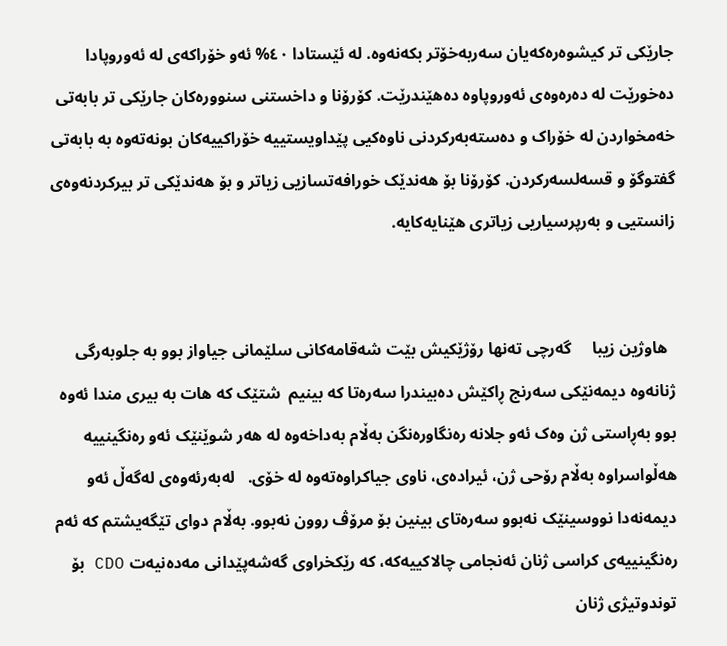جارێکی تر کیشوەرەکەیان سەربەخۆتر بکەنەوە. لە ئێستادا ٤٠% ئەو خۆراکەی لە ئەوروپادا دەخورێت لە دەرەوەی ئەوروپاوە دەھێندرێت. کۆرۆنا و داخستنی سنوورەکان جارێکی تر بابەتی خەمخواردن لە خۆراک و دەستەبەرکردنی ناوەکیی پێداویستییە خۆراکییەکان بونەتەوە بە بابەتی گفتوگۆ و قسەلسەرکردن. کۆرۆنا بۆ ھەندێک خورافەتسازیی زیاتر و بۆ ھەندێکی تر بیرکردنەوەی زانستیی و بەرپرسیاریی زیاتری ھێنایەکایە.


  هاوژین زیبا     گەرچی تەنھا رۆژێکیش بێت شەقامەکانی سلێمانی جیاواز بوو بە جلوبەرگی ژنانەوە دیمەنێکی سەرنج ڕاکێش دەبیندرا سەرەتا کە بینیم  شتێک کە ھات بە بیری مندا ئەوە بوو بەڕاستی ژن وەک ئەو جلانە رەنگاورەنگن بەڵام بەداخەوە لە ھەر شوێنێک ئەو رەنگینییە ھەڵواسراوە بەڵام رۆحی ژن، ئیرادەی، ناوی جیاکراوەتەوە لە خۆی.   لەبەرئەوەی لەگەڵ ئەو دیمەنەدا نووسینێک نەبوو سەرەتای بینین بۆ مرۆڤ روون نەبوو. بەڵام دوای تێگەیشتم کە ئەم رەنگینییەی کراسی ژنان ئەنجامی چالاکییەکە، کە رێکخراوی گەشەپێدانی مەدەنیەت CDO بۆ توندوتیژی ژنان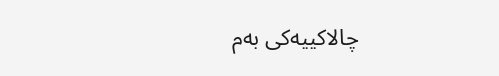چالاکییەکی بەم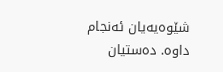شێوەیەیان ئەنجام داوە. دەستیان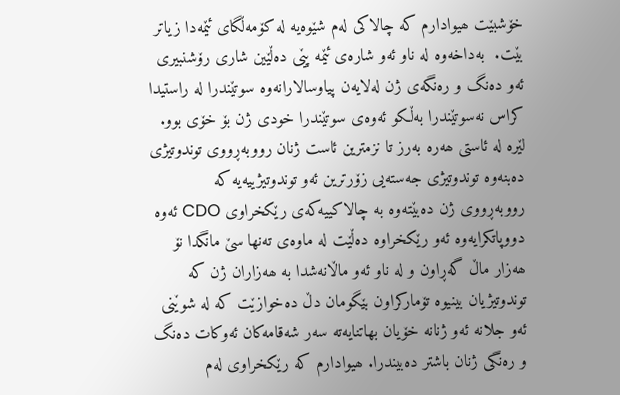خۆشبێت ھیوادارم کە چالاکی لەم شێوەیە لە کۆمەڵگای ئێمەدا زیاتر بێت.  بەداخەوە لە ناو ئەو شارەی ئێمە پێی دەڵێین شاری رۆشنبیری ئەو دەنگ و رەنگەی ژن لەلایەن پیاوسالارانەوە سوتێندرا لە راستیدا کراس نەسوتێندرا بەڵکو ئەوەی سوتێندرا خودی ژن بۆ خۆی بوو. لێرە لە ئاستی ھەرە بەرز تا نزمترین ئاست ژنان رووبەڕووی توندوتیژی دەبنەوە توندوتیژی جەستەیی زۆرترین ئەو توندوتیژییەیە کە رووبەڕووی ژن دەبێتەوە بە چالاکییەکەی رێکخراوی CDO ئەوە دووپاتکرایەوە ئەو رێکخراوە دەڵێت لە ماوەی تەنھا سێ مانگدا نۆ ھەزار ماڵ گەڕاون و لە ناو ئەو ماڵانەشدا بە ھەزاران ژن کە توندوتیژیان بینیوە تۆمارکراون بێگومان دڵ دەخوازێت کە لە شوێنی ئەو جلانە ئەو ژنانە خۆیان بھاتنایەتە سەر شەقامەکان ئەوکات دەنگ و رەنگی ژنان باشتر دەبیندرا. ھیوادارم کە رێکخراوی لەم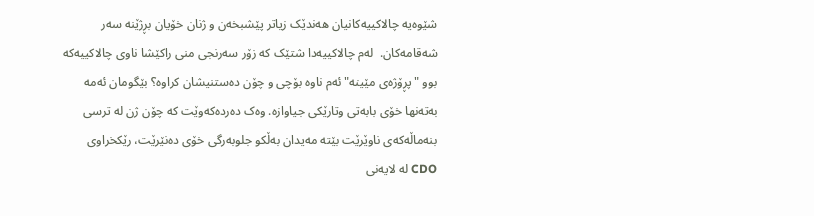شێوەیە چالاکییەکانیان ھەندێک زیاتر پێشبخەن و ژنان خۆیان بڕژێنە سەر شەقامەکان.  لەم چالاکییەدا شتێک کە زۆر سەرنجی منی راکێشا ناوی چالاکییەکە بوو "پڕۆژەی مێینە" ئەم ناوە بۆچی و چۆن دەستنیشان کراوە؟ بێگومان ئەمە بەتەنھا خۆی بابەتی وتارێکی جیاوازە. وەک دەردەکەوێت کە چۆن ژن لە ترسی بنەماڵەکەی ناوێرێت بێتە مەیدان بەڵکو جلوبەرگی خۆی دەنێرێت، رێکخراوی CDO لە لایەنی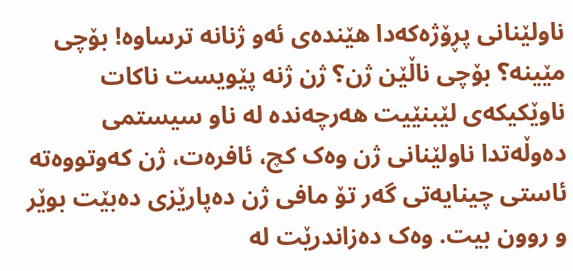ناولێنانی پڕۆژەکەدا ھێندەی ئەو ژنانە ترساوە! بۆچی مێینە؟ بۆچی ناڵێن ژن؟ ژن ژنە پێویست ناکات ناوێکیکەی لێبنێیت ھەرچەندە لە ناو سیستمی دەوڵەتدا ناولێنانی ژن وەک کچ، ئافرەت، ژن کەوتووەتە ئاستی چینایەتی گەر تۆ مافی ژن دەپارێزی دەبێت بوێر و روون بیت. وەک دەزاندرێت لە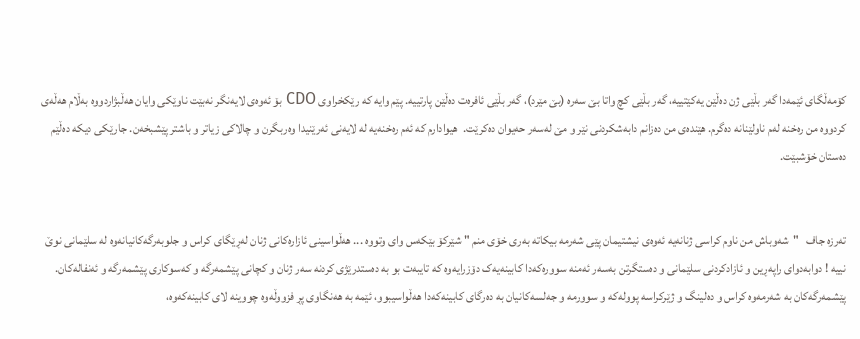کۆمەڵگای ئێمەدا گەر بڵێی ژن دەڵێن یەکێتییە، گەر بڵێی کچ واتا بێ سەرە (بێ مێرد)، گەر بڵێی ئافرەت دەڵێن پارتییە. پێم وایە کە رێکخراوی CDO بۆ ئەوەی لایەنگر نەبێت ناوێکی وایان ھەڵبژاردووە بەڵام ھەڵەی کردووە من رەخنە لەم ناولێنانە دەگرم. ھێندەی من دەزانم دابەشکردنی نێر و مێ لەسەر حەیوان دەکرێت.  ھیوادارم کە ئەم رەخنەیە لە لایەنی ئەرێنیدا وەربگرن و چالاکی زیاتر و باشتر پێشبخەن. جارێکی دیکە دەڵێم دەستان خۆشبێت.


تەرزە جاف   "شەوباش من ناوم کراسی ژنانەیە ئەوەی نیشتیمان پێی شەرمە بیکاتە بەری خۆی منم " شێرکۆ بێکەس وای وتووە ... هەڵواسینی ئازارەکانی ژنان لەڕێگای کراس و جلوبەرگەکانیانەوە لە سلێمانی نوێ نییە ! دوابەدوای راپەڕین و ئازادکردنی سلێمانی و دەستگرتن بەسەر ئەمنە سوورەکەدا کابینەیەک دۆزرایەوە کە تایبەت بو بە دەستدرێژی کردنە سەر ژنان و کچانی پێشمەرگە و کەسوکاری پێشمەرگە و ئەنفالەکان. پێشمەرگەکان بە شەرمەوە کراس و دەلینگ و ژێرکراسە پوولەکە و سوورمە و جەلسەکانیان بە دەرگای کابینەکەدا هەڵواسیبوو، ئێمە بە هەنگاوی پڕ فزووڵەوە چووینە لای کابینەکەوە،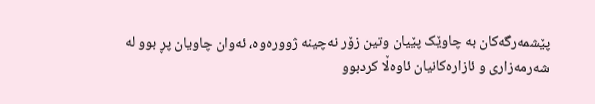پێشمەرگەکان بە چاوێک پێیان وتین زۆر نەچینە ژوورەوە، ئەوان چاویان پڕ بوو لە شەرمەزاری و ئازارەکانیان ئاوەڵا کردبوو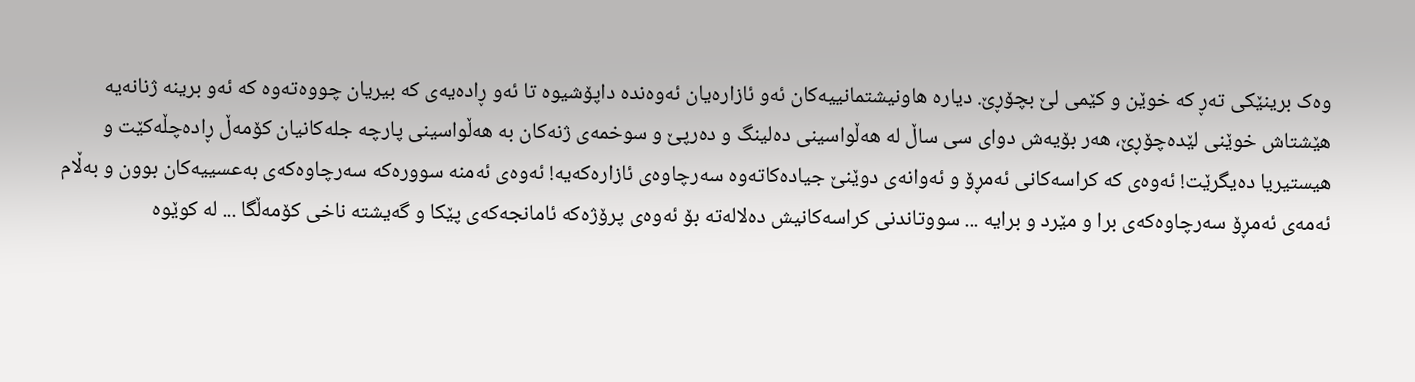وەک برینێکی تەڕ کە خوێن و کێمی لێ بچۆڕێ. دیارە هاونیشتمانییەکان ئەو ئازارەیان ئەوەندە داپۆشیوە تا ئەو ڕادەیەی کە بیریان چووەتەوە کە ئەو برینە ژنانەیە هێشتاش خوێنی لێدەچۆڕێ، هەر بۆیەش دوای سی ساڵ لە هەڵواسینی دەلینگ و دەرپێ و سوخمەی ژنەکان بە هەڵواسینی پارچە جلەکانیان کۆمەڵ ڕادەچڵەکێت و هیستیریا دەیگرێت! ئەوەی کە کراسەکانی ئەمڕۆ و ئەوانەی دوێنێ جیادەکاتەوە سەرچاوەی ئازارەکەیە! ئەوەی ئەمنە سوورەکە سەرچاوەکەی بەعسییەکان بوون و بەڵام ئەمەی ئەمڕۆ سەرچاوەکەی برا و مێرد و برایە ... سووتاندنی کراسەکانیش دەلالەتە بۆ ئەوەی پرۆژەکە ئامانجەکەی پێکا و گەیشتە ناخی کۆمەڵگا ... لە کوێوە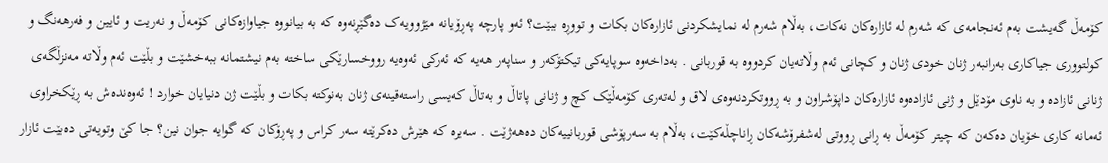کۆمەڵ گەیشت بەم ئەنجامەی کە شەرم لە ئازارەکان نەکات، بەڵام شەرم لە نمایشکردنی ئازارەکان بکات و تووڕە ببێت؟ ئەو پارچە پەڕۆیانە مێژوویەک دەگێڕنەوە کە بە بیانووە جیاوازەکانی کۆمەڵ و نەریت و ئایین و فەرهەنگ و کولتووری جیاکاری بەرانبەر ژنان خودی ژنان و کچانی ئەم وڵاتەیان کردووە بە قوربانی . بەداخەوە سوپایەکی تیکتۆکەر و سناپەر هەیە کە ئەرکی ئەوەیە رووخسارێکی ساختە بەم نیشتمانە ببەخشێت و بڵێت ئەم وڵاتە مەنزڵگەی ژنانی ئازادە و بە ناوی مۆدێل و ژنی ئازادەوە ئازارەکان داپۆشراون و بە ڕووتکردنەوەی لاق و لەتەری کۆمەڵێک کچ و ژنانی پاتاڵ و بەتاڵ کەیسی راستەقینەی ژنان بەنوکتە بکات و بڵێت ژن دنیایان خوارد ! ئەوەندەش بە ڕێکخراوی ئەمانە کاری خۆیان دەکەن کە چیتر کۆمەڵ بە ڕانی ڕووتی لەشفرۆشەکان ڕاناچڵەکێت، بەڵام بە سەرپۆشی قوربانییەکان دەهەژێت . سەیرە کە هێرش دەکرێتە سەر کراس و پەڕۆکان کە گوایە جوان نین؟ جا کێ وتویەتی دەبێت ئازار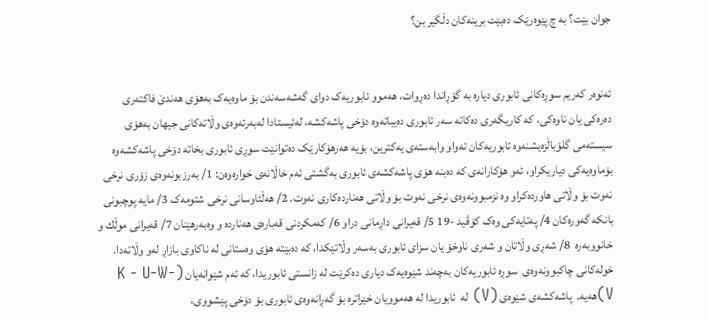جوان بێت؟ بە چ پێوەرێک دەبێت برینەکان دڵگیر بن؟


ئەنوەر كەریم سوڕەکانی ئابوری دیارە بە گۆڕاندا دەڕوات، هەموو ئابوریەک دوای گەشەسەندن بۆ ماوەیەک بەهۆی هەندێ فاکتەری دەرەکی یان ناوەکی، کە کاریگەری دەکاتە سەر ئابوری دەیباتەوە دۆخی پاشەكشە، لەئیستادا لەبەرئەوەی وڵاتەکانی جیهان بەهۆی سیستەمی گلۆباڵزەیشنەوە ئابوریەکان تەواو وابەستەی یەکترین، بۆیە هەرهۆکارێک دەتوانێت سوڕی ئابوری بخاتە دۆخی پاشەکشەوە بۆماوەیەکی دیاریکراو، ئەو هۆکارانەی کە دەبنە هۆی پاشەکشەی ئابوری بەگشتی ئەم خاڵانەی خوارەوەن: 1/ بەرزبونەوەی زۆری نرخی نەوت بۆ وڵاتی هاوردەکراو وە نزمبوونەوەی نرخی نەوت بۆ وڵاتی هەناردەکاری نەوت. 2/ هەڵئاوسانی نرخی شتومەک 3/ مایە پوچبونی بانکە گەورەکان 4/ پەتایەکی وەک کۆڤید -19 5/ قەیرانی داڕمانی دراو 6/ کەمکردنی قەبارەی هەناردە و‌ وەبەرهێنان 7/ قەیرانی موڵك و خانووبەرە  8/ شەڕی وڵاتان و شەری ناوخۆ یان سزای ئابوری بەسەر وڵاتێکدا، کە دەبێتە هۆی وەستانی لە ناکاوی بازاڕ لەو وڵاتەدا. خولەکانی چاکبوونەوەی  سوڕە ئابوریەکان بەچەند شێوەیەک دیاری دەکرێت لە زانستی ئابوریدا، کە ئەم شێوانەیان (K - U-W-V)هەیە.  پاشەکشەی شێوەی (V) لە  ئابوریدا لە هەموویان خێراترە بۆ گەڕانەوەی ئابوری بۆ دۆخی پێشووی،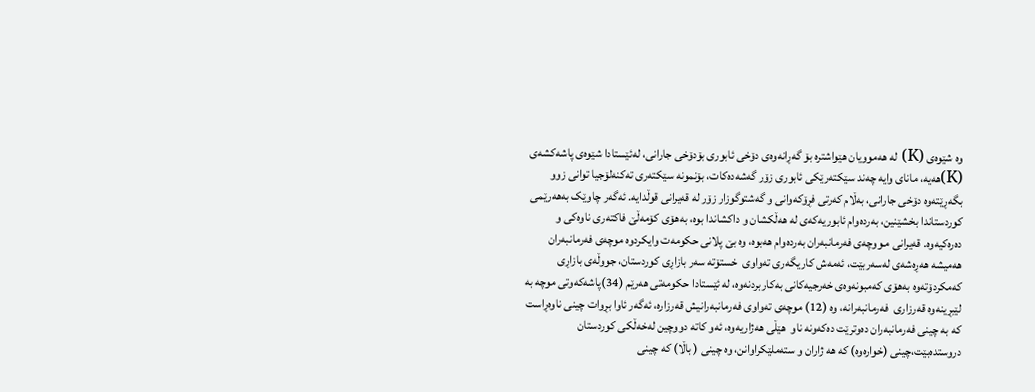وە شێوەی (K) لە هەموویان هێواشترە بۆ گەڕانەوەی دۆخی ئابوری بۆدۆخی جارانی، لەئێستادا شێوەی پاشەکشەی (K)هەیە، مانای وایە چەند سێکتەرێکی ئابوری زۆر گەشەدەکات، بۆنمونە سێکتەری تەکنەلۆجیا توانی زوو بگەڕێتەوە دۆخی جارانی، بەڵام کەرتی فڕۆکەوانی و گەشتوگوزار زۆر لە قەیرانی قوڵدایە. ئەگەر چاوێک بەهەرێمی کوردستاندا بخشێنین، بەردەوام ئابوریەکەی لە هەڵکشان و داکشاندا بوە، بەهۆی کۆمەڵێ فاکتەری ناوەکی و دەرەکیەوە. قەیرانی مـووچەی فەرمانبەران بەردەوام هەبوە، وە بێ پلانی حکومەت وایکردوە موچەی فەرمانبەران هەمیشە هەڕەشەی لەسەربێت، ئەمەش کاریگەری تەواوی  خستۆتە سەر بازاڕی کوردستان، جووڵەی بازاڕی کەمکردۆتەوە بەهۆی کەمبونەوەی خەرجیەکانی بەکاربردنەوە، لە ئێستادا حکومەتی هەرێم (34)پاشەکەوتی موچە بە لێبڕینەوە قەرزاری  فەرمانبەرانە، وە (12) موچەی تەواوی فەرمانبەرانیش قەرزارە، ئەگەر ئاوا بڕوات چینی ناوەڕاست كە بە چینی فەرمانبەران دەوترێت دەکەونە ناو ‌ هێڵی هەژاریەوە، ئەو کاتە دووچین لەخەڵکی کوردستان دروستدەبێت،چینی (خوارەوە) کە هە ژاران و ستەملێکراوانن، وە چینی ( باڵا) کە چینی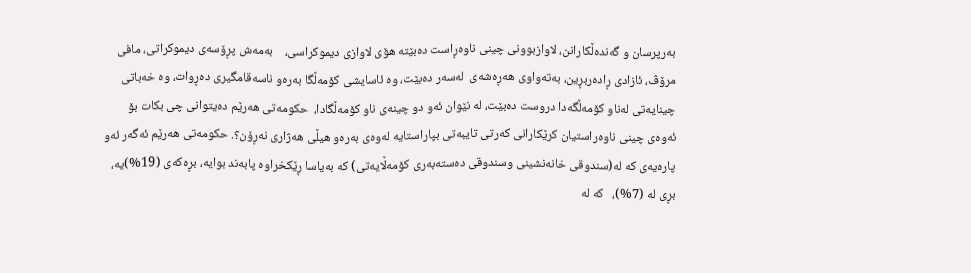بەرپرسان و گەندەڵکارانن، لاوازبوونی چینی ناوەڕاست دەبێتە هۆی لاوازی دیموکراسی،    بەمەش پڕۆسەی دیموکراتی، مافی مرۆڤ، ئازادی ڕادەربڕین، بەتەواوی هەڕەشەی  لەسەر دەبێت، وە ئاسایشی کۆمەڵگا بەرەو ناسەقامگیری دەڕوات، وە خەباتی چینایەتی لەناو کۆمەڵگەدا دروست دەبێت، لە نێوان ئەو دو چینەی ناو كۆمەڵگادا،  حکومەتی هەرێم دەیتوانی چی بکات بۆ ئەوەی چینی ناوەراستیان کرێکارانی کەرتی تایبەتی بپاراستایە لەوەی بەرەو هیڵی هەژاری نەڕۆن؟. حکومەتی هەرێم ئەگەر ئەو پارەیەی کە لە(سندو‌قی خانەنشینی وسندوقی دەستەبەری کۆمەڵایەتی) کە بەیاسا ڕێکخراوە پابەند بوایە، بڕەکەی (19%)یە، بڕی لە (7%)،   کە لە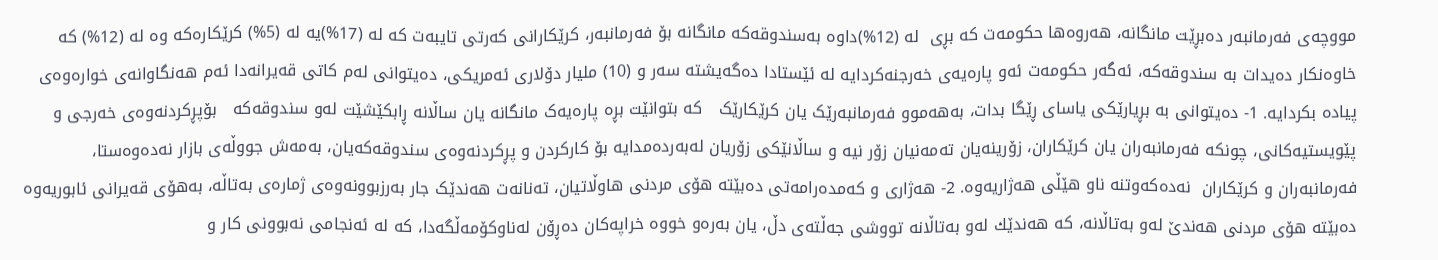مووچەی فەرمانبەر دەبڕێت مانگانە، هەروەها حکومەت کە بڕی  لە (12%)داوە بەسندوقەکە مانگانە بۆ فەرمانبەر، کرێکارانی کەرتی تایبەت کە لە (17%)یە لە (5%) کرێکارەکە وە لە (12%) کە خاوەنکار دەیدات بە سندوقەکە، ئەگەر حکومەت ئەو پارەیەی خەرجنەکردایە لە ئێستادا دەگەیشتە سەر و (10) ملیار دۆلاری ئەمریکی، دەیتوانی لەم کاتی قەیرانەدا ئەم هەنگاوانەی خوارەوەی پیادە بکردایە. 1- دەیتوانی بە بڕیارێکی یاسای ڕێگا بدات، بەهەموو فەرمانبەرێک یان کرێکارێک   کە بتوانێت بڕە پارەیەک مانگانە یان ساڵانە ڕابکێشێت لەو سندوقەکە   بۆپڕکردنەوەی خەرجی و پێویستیەکانی، چونکە فەرمانبەران یان کرێکاران، زۆرینەیان تەمەنیان زۆر نیە و ساڵانێکی زۆریان لەبەردەمدایە بۆ کارکردن و پڕکردنەوەی سندوقەکەیان، بەمەش جووڵەی بازار نەدەوەستا، فەرمانبەران و کرێکاران  نەدەکەوتنە ناو ‌هێڵی هەژاریەوە. 2- هەژاری و کەمدەرامەتی دەبێتە هۆی مردنی هاوڵاتیان، تەنانەت هەندێک جار بەرزبوونەوەی ژمارەی بەتاڵە، بەهۆی قەیرانی ئابوریەوە دەبێتە هۆی مردنی هەندێ لەو بەتاڵانە، کە هەندێك لەو بەتاڵانە تووشی جەڵتەی دڵ، یان بەرەو خووە خراپەکان دەڕۆن لەناوکۆمەڵگەدا، کە لە ئەنجامی نەبوونی کار و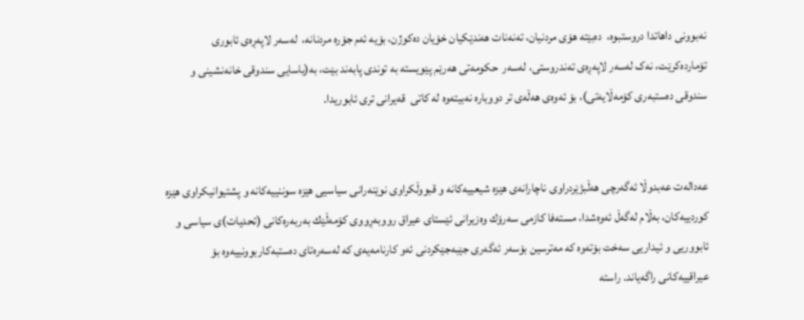نەبوونی داهاتدا دروستبوە،  دەبێتە هۆی مردنیان، تەنەنات هەندێکیان خۆیان دەکوژن، بۆیە ئەم جۆرە مردنانە،  لەسەر لاپەڕەی ئابوری تۆماردەکرێت، نەک لەسەر لاپەڕەی تەندروستی، لەسەر  حکومەتی هەرێم پێویستە بە توندی پابەند بێت، بە(یاسایی سندوقی خانەنشینی و  سندوقی دەستبەری کۆمەڵایەتی)، بۆ ئەوەی هەڵەی تر دووبارە نەبیتەوە لە کاتی  قەیرانی تری ئابوریدا.


عەدالەت عەبدوڵا ئه‌گه‌رچی هه‌ڵبژێردراو‌ی ناچارانه‌ی هێزه‌ شیعییه‌كانه‌ و قبووڵكراوی نوێنه‌رانی سیاسیی هێزه‌ سوننییه‌كانه‌ و پشتیوانیكراوی هێزه‌ كوردییه‌كان، به‌ڵام له‌گه‌ڵ ئه‌وه‌شدا، مسته‌فا كازمی سه‌رۆك وه‌زیرانی ئێستای عیراق رووبه‌ڕووی كۆمه‌ڵێك به‌ربه‌ره‌كانی (تحدیات)ی سیاسی و ئابووریی و ئیداریی سه‌خت بۆته‌وه‌ كه‌ مه‌ترسین بۆسه‌ر ئه‌گه‌ری جێبه‌جێكردنی ئه‌و كارنامه‌یه‌ی كه‌ له‌سه‌ره‌تای ده‌ستبه‌كاربوونییه‌وه‌ بۆ عیراقییه‌كانی راگه‌یاند. راسته‌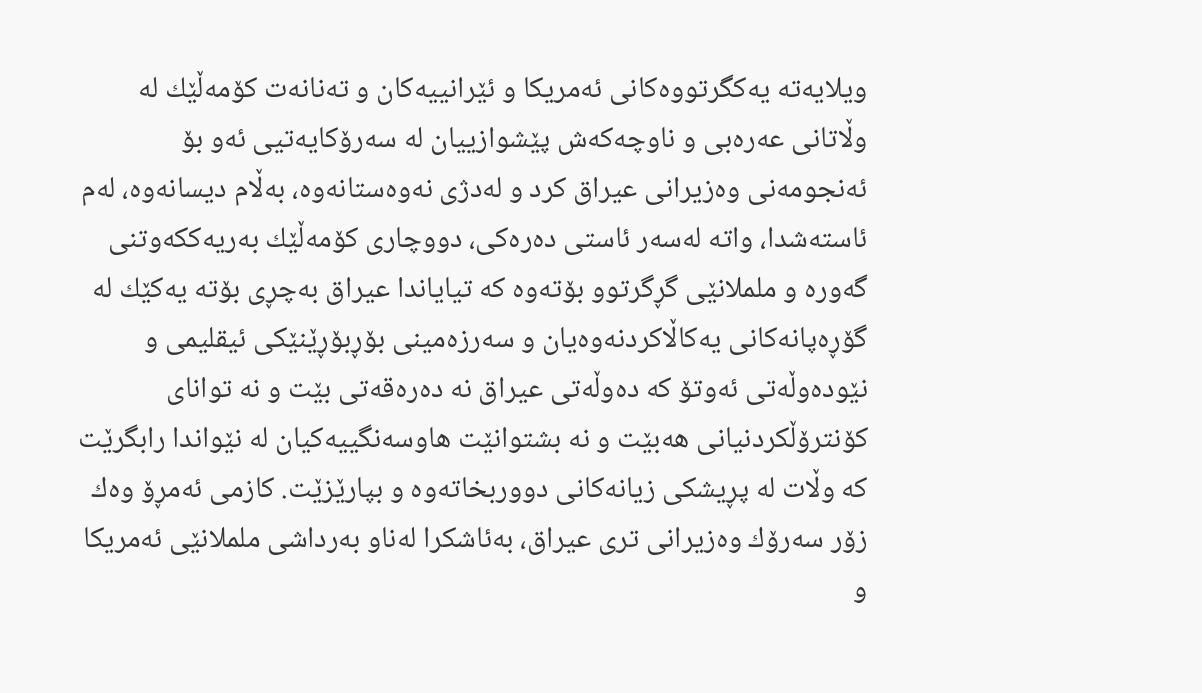ویلایه‌ته‌ یه‌كگرتووه‌كانی ئه‌مریكا و ئێرانییه‌كان و ته‌نانه‌ت كۆمه‌ڵێك له‌ وڵاتانی عه‌ره‌بی و ناوچه‌كه‌ش پێشوازییان له‌ سه‌رۆكایه‌تیی ئه‌و بۆ ئه‌نجومه‌نی وه‌زیرانی عیراق كرد و له‌دژی نه‌وه‌ستانه‌وه‌، به‌ڵام دیسانه‌وه‌، له‌م ئاسته‌شدا، واته‌ له‌سه‌ر ئاستی ده‌ره‌كی، دووچاری كۆمه‌ڵێك به‌ریه‌ككه‌وتنی گه‌وره‌ و ململانێی گڕگرتوو بۆته‌وه‌‌ كه‌ تیایاندا عیراق به‌چڕی بۆته‌ یه‌كێك له‌ گۆڕه‌پانه‌كانی یه‌كاڵاكردنه‌وه‌یان و سه‌رزه‌مینی بۆڕبۆڕێنێكی ئیقلیمی و نێوده‌وڵه‌تی ئه‌وتۆ كه‌ ده‌وڵه‌تی عیراق نه‌ ده‌ره‌قه‌تی بێت و نه‌ توانای كۆنترۆڵكردنیانی هه‌بێت و نه‌ بشتوانێت هاوسه‌نگییه‌كیان له‌ نێواندا رابگرێت كه‌ وڵات له‌ پڕیشكی زیانه‌كانی دووربخاته‌وه‌ و بپارێزێت. كازمی ئه‌مڕۆ وه‌ك زۆر سه‌رۆك وه‌زیرانی تری عیراق، به‌ئاشكرا له‌ناو به‌رداشی ململانێی ئه‌مریكا و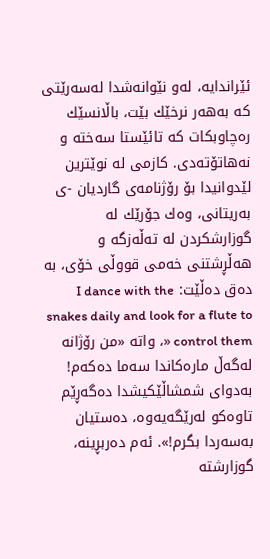ئێراندایه‌، له‌و نێوانه‌شدا له‌سه‌رێتی كه‌ به‌هه‌ر نرخێك بێت، باڵانسێك ره‌چاوبكات كه‌ تائێستا سه‌خته‌ و نه‌هاتۆته‌دی‌. كازمی له‌ نوێترین لێدوانیدا بۆ رۆژنامه‌ی گاردیان -ی به‌ریتانی، وه‌ك جۆرێك له‌ گوزارشكردن له‌ ته‌ڵه‌زگه‌ و هه‌ڵڕشتنی خه‌می قووڵی خۆی، به‌ ده‌ق ده‌ڵێت: I dance with the snakes daily and look for a flute to control them «، واته‌ «من رۆژانه‌ له‌گه‌ڵ ماره‌كاندا سه‌ما ده‌كه‌م! به‌دوای شمشاڵێكیشدا ده‌گه‌ڕێم تاوه‌كو له‌رێگه‌یه‌وه‌، ده‌ستیان به‌سه‌ردا بگرم!». ئه‌م ده‌ربڕینه‌، گوزارشته‌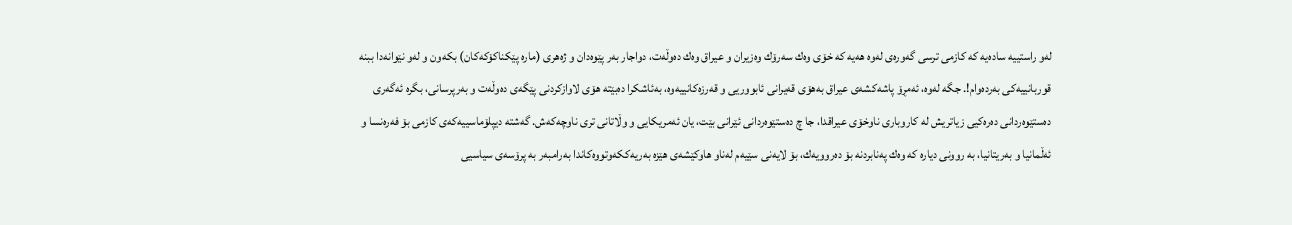له‌و راستییه‌ ساده‌یه‌‌ كه‌ كازمی ترسی گه‌وره‌ی له‌وه‌ هه‌یه‌ كه‌ خۆی وه‌ك سه‌رۆك وه‌زیران و عیراق وه‌ك ده‌وڵه‌ت، دواجار به‌ر پێوه‌دان و ژه‌هری (ماره‌ پێكناكۆكه‌كان) بكه‌ون و له‌و نێوانه‌دا ببنه‌ قوربانییه‌كی به‌رده‌وام!. جگه‌ له‌وه‌، ئه‌مڕۆ پاشه‌كشه‌ی عیراق به‌هۆی قه‌یرانی ئابووریی و قه‌رزه‌كانییه‌وه‌، به‌ئاشكرا ده‌بێته‌ هۆی لاوازكردنی پێگه‌ی ده‌وڵه‌ت و به‌رپرسانی، بگره‌ ئه‌گه‌ری ده‌ستێوه‌ردانی ده‌ره‌كیی زیاتریش له‌ كاروباری ‌ناوخۆی عیراقدا، جا چ ده‌ستێوه‌ردانی ئێرانی بێت، یان ئه‌مریكایی و وڵاتانی تری ناوچه‌كه‌ش. گه‌شته‌ دیپلۆماسییه‌كه‌ی كازمی بۆ فه‌ره‌نسا و ئه‌ڵمانیا و به‌ریتانیا، به‌ روونی دیاره‌ كه‌ وه‌ك په‌نابردنه‌ بۆ ده‌روویه‌ك، بۆ لایه‌نی سێیه‌م له‌‌ناو هاوكێشه‌ی هێزه‌‌ به‌ریه‌ككه‌وتووه‌كاندا به‌رامبه‌ر به‌ پرۆسه‌ی سیاسیی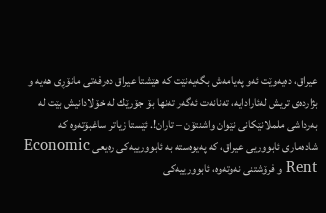عیراق، ده‌یه‌وێت ئه‌و په‌یامه‌ش‌ بگه‌یه‌نێت كه‌ هێشتا عیراق ده‌رفه‌تی مانۆڕی هه‌یه‌ و بژارده‌ی تریش له‌ئارادایه‌، ته‌نانه‌ت‌ ئه‌گه‌ر ته‌نها بۆ جۆرێك له‌ ‌خۆلادانیش بێت له‌ به‌رداشی ململانێكانی نێوان واشنتۆن – تاران!. ئێستا زیاتر ساغبۆته‌وه‌‌ كه‌ شاده‌ماری ئابووریی عیراق، كه‌ په‌یوه‌سته‌ به‌ ئابوورییه‌كی ره‌یعی Economic Rent و فرۆشتنی نه‌وته‌وه‌، ئابوورییه‌كی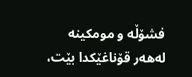فشۆڵه‌ و مومكینه‌ له‌هه‌ر قۆناغێكدا بێت،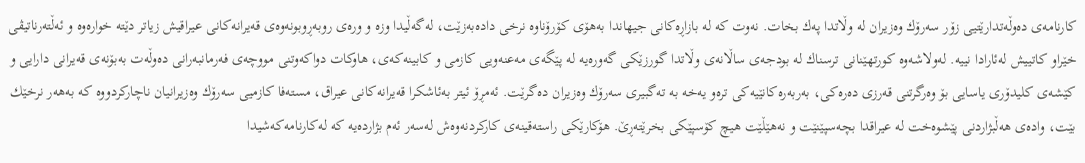كارنامه‌ی ده‌وڵه‌تدارێتیی زۆر سه‌رۆك وه‌زیران له‌ وڵاتدا په‌ك بخات. نه‌وت كه‌ له‌ بازاڕه‌كانی جیهاندا به‌هۆی كۆرۆناوه‌ نرخی داده‌به‌زێت، له‌گه‌ڵیدا وزه‌ و وره‌ی روبه‌ڕوبونه‌وه‌ی قه‌یرانه‌كانی عیراقیش زیاتر دێته‌ خواره‌وه‌ و ئه‌ڵته‌رناتیڤی خێراو كاتییش له‌ئارادا نییه‌. له‌ولاشه‌وه‌ كورتهێنانی ترسناك له‌ بودجه‌ی ساڵانه‌ی وڵاتدا‌ گورزێكی گه‌وره‌یه‌ له‌ پێگه‌ی مه‌عنه‌ویی كازمی و كابینه‌كه‌ی، هاوكات دواكه‌وتنی مووچه‌ی فه‌رمانبه‌رانی ده‌وڵه‌ت به‌بۆنه‌ی قه‌یرانی دارایی و كێشه‌ی كلیدۆری یاسایی بۆ وه‌رگرتنی قه‌رزی ده‌ره‌كی، به‌ربه‌ره‌كانێیه‌كی تره‌و‌ یه‌خه‌ به‌ ته‌گبیری سه‌رۆك وه‌زیران ده‌گرێت. ئه‌مڕۆ ئیتر به‌ئاشكرا قه‌یرانه‌كانی عیراق، مسته‌فا كازمیی سه‌رۆك وه‌زیرانیان ناچاركردووه‌ كه‌ به‌هه‌ر نرخێك بێت، واده‌ی هه‌ڵبژاردنی پێشوه‌خت له‌ عیراقدا بچه‌سپێنێت و نه‌هێڵێت هیچ كۆسپێكی بخرێته‌ڕێ. هۆكارێكی راسته‌قینه‌ی كاركردنه‌وه‌ش له‌سه‌ر ئه‌م بژارده‌یه‌ كه‌ له‌كارنامه‌كه‌شیدا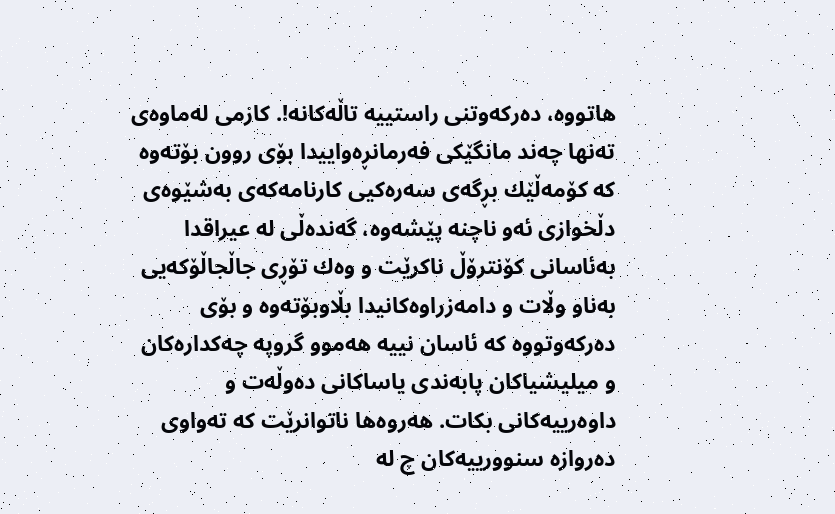هاتووه‌، ده‌ركه‌وتنی راستییه‌ تاڵه‌كانه‌!. كازمی له‌ماوه‌ی ته‌نها چه‌ند مانگێكی فه‌رمانڕه‌واییدا بۆی روون بۆته‌وه‌ كه‌ كۆمه‌ڵێك بڕگه‌ی سه‌ره‌كیی كارنامه‌كه‌ی به‌شێوه‌ی دڵخوازی ئه‌و ناچنه‌ پێشه‌وه‌، گه‌نده‌ڵی له‌ عیراقدا به‌ئاسانی كۆنترۆڵ ناكرێت و وه‌ك تۆڕی جاڵجاڵۆكه‌یی به‌ناو وڵات و دامه‌زراوه‌كانیدا بڵاوبۆته‌وه‌ و بۆی ده‌ركه‌وتووه‌ كه‌ ئاسان نییه‌ هه‌موو گروپه‌ چه‌كداره‌كان و میلیشیاكان پابه‌ندی یاساكانی ده‌وڵه‌ت و داوه‌رییه‌كانی بكات. هه‌روه‌ها ناتوانرێت كه‌ ته‌واوی ده‌روازه‌ سنوورییه‌كان چ له‌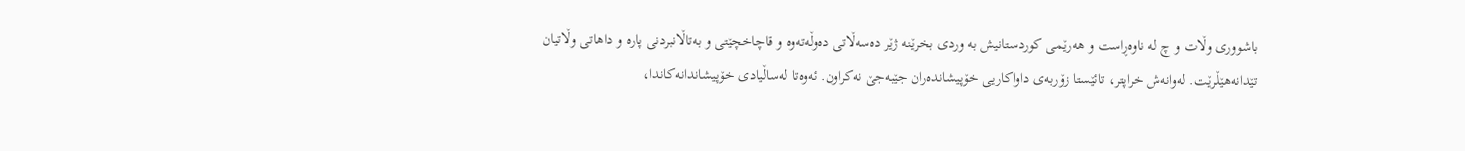باشووری وڵات و چ له‌ ناوه‌ڕاست و هه‌رێمی كوردستانیش به‌ وردی بخرێنه‌ ژێر ده‌سه‌ڵاتی ده‌وڵه‌ته‌وه‌ و قاچاخچێتی و به‌تاڵانبردنی پاره‌ و داهاتی وڵاتیان تێدانه‌هێڵرێت. له‌وانه‌ش خراپتر، تائێستا زۆربه‌ی داواكاریی خۆپیشانده‌ران جێبه‌جێ نه‌كراون. ئه‌وه‌تا له‌ساڵیادی خۆپیشاندانه‌كاندا،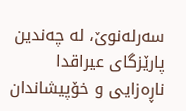سه‌رله‌نوێ، له‌ چه‌ندین پارێزگای عیراقدا ناڕه‌زایی و خۆپیشاندان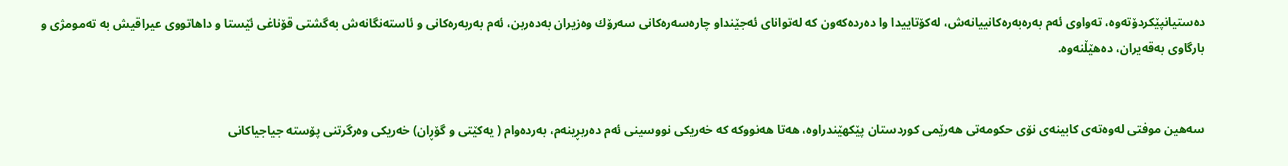ده‌ستیانپێكردۆته‌وه‌، ته‌واوی ئه‌م به‌ره‌به‌ره‌كانییانه‌ش، له‌كۆتاییدا وا ده‌رده‌كه‌ون كه‌ له‌توانای ئه‌جێنداو چاره‌سه‌ره‌كانی سه‌رۆك وه‌زیران به‌ده‌ربن، ئه‌م به‌ربه‌ره‌كانی و ئاسته‌نگانه‌ش به‌گشتی قۆناغی ئێستا و داهاتووی عیراقیش به‌ ته‌مومژی و بارگاوی به‌قه‌یران، ده‌هێڵنه‌وه‌.


سەهین موفتی لەوەتەی کابینەی نۆی حکومەتی هەرێمی کوردستان پێکهێندراوە، هەتا هەنووکە کە خەریکی نووسینی ئەم دەربڕینەم، بەردەوام ( یەکێتی و گۆڕان) خەریکی وەرگرتنی پۆستە جیاجیاکانی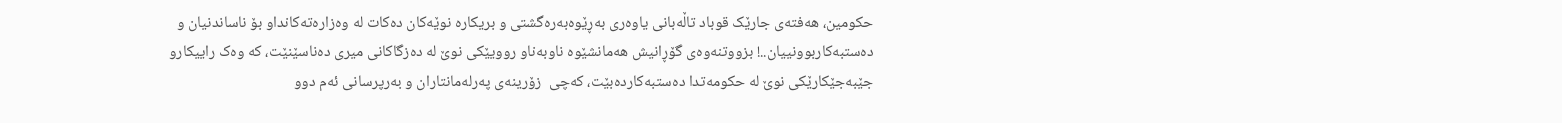حکومین، هەفتەی جارێک قوباد تاڵەبانی یاوەری بەڕێوەبەرەگشتی و بریکارە نوێەکان دەکات لە وەزارەتەکانداو بۆ ناساندنیان و دەستبەکاربوونییان..! بزووتنەوەی گۆڕانیش هەمانشێوە ناوبەناو روویێکی نوێ لە دەزگاکانی میری دەناسێنێت، کە وەک راییکارو جێبەجێکارێکی نوێ لە حکومەتدا دەستبەکاردەبێت، کەچی  زۆرینەی پەرلەمانتاران و بەرپرسانی ئەم دوو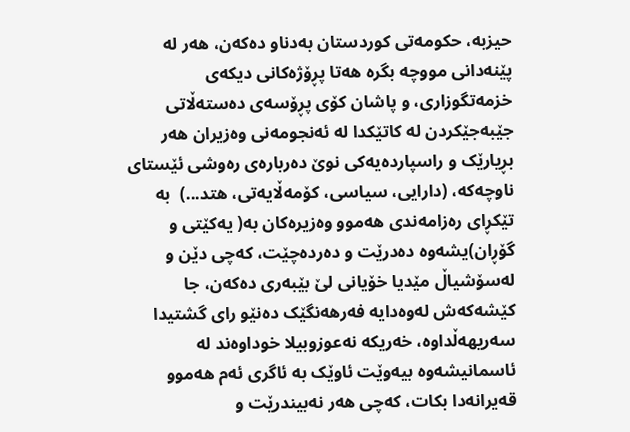حیزبە، حکومەتی کوردستان بەدناو دەکەن، هەر لە پێنەدانی مووچە بگرە هەتا پڕۆژەکانی دیکەی خزمەتگوزاری، و پاشان کۆی پڕۆسەی دەستەڵاتی جێبەجێکردن لە کاتێکدا لە ئەنجومەنی وەزیران هەر بڕیارێک و راسپاردەیەکی نوێ دەربارەی رەوشی ئێستای ناوچەکە، (دارایی، سیاسی، کۆمەڵایەتی، هتد...)  بە تێکڕای رەزامەندی هەموو وەزیرەکان بە( یەکێتی و گۆڕان)یشەوە دەدرێت و دەردەچێت، کەچی دێن و لەسۆشیاڵ مێدیا خۆیانی لێ بێبەری دەکەن، جا کێشەکەش لەوەدایە فەرهەنگێک دەنێو رای گشتیدا سەریهەڵداوە، خەریکە نەعوزوبیلا خوداوەند لە ئاسمانیشەوە بیەوێت ئاوێک بە ئاگری ئەم هەموو قەیرانەدا بکات، کەچی هەر نەبیندرێت و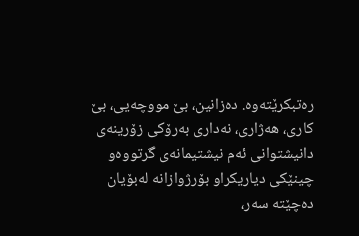رەتبکرێتەوە. دەزانین، بێ مووچەیی، بێ کاری، هەژاری، نەداری بەرۆکی زۆرینەی دانیشتوانی ئەم نیشتیمانەی گرتووەو چینێکی دیاریکراو بۆرژوازانە لەبۆیان دەچێتە سەر،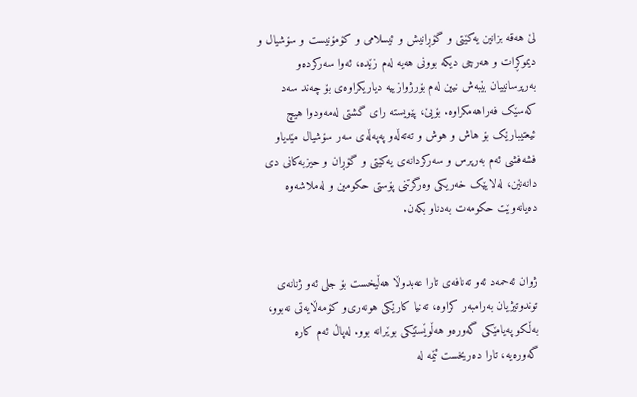لێ هەقە بزانین یەکێتی و گۆڕانیش و ئیسلامی و کۆمۆنیست و سۆشیال و دیموکڕات و هەرچی دیکە بوونی هەیە لەم زێدە، ئەوا سەرکردەو بەرپرسانییان بێبەش نیین لەم بۆرژوازییە دیاریکراوەی بۆ چەند سەد کەسێک فەراهەمکراوە. بۆیێ، پێویسته رای گشتی لەمەودوا هیچ ئیعتیبارێک بۆ هاش و هوش و تەتەڵەو پەپەڵەی سەر سۆشیال مێدیاو فشەفشی ئەم بەرپرس و سەرکردانەی یەکێتی و گۆڕان و حیزبەکانی دی دانەنێن، لەلایێک خەریکی وەرگرتنی پۆستی حکومین و لەملاشەوە دەیانەوێت حکومەت بەدناو بکەن.


ژوان ئەحمەد ئەو تەنافەی تارا عەبدوڵا هەڵیخست بۆ جلی ئەو ژنانەی توندوتیژیان بەرامبەر كراوە، تەنیا كارێكی هونەری‌و كۆمەڵایەتی نەبوو، بەڵكو پەیامێكی گەورەو هەڵوێستێكی بوێرانە بوو. لەپاڵ ئەم كارە گەورەیە، تارا دەریخست ئێمە لە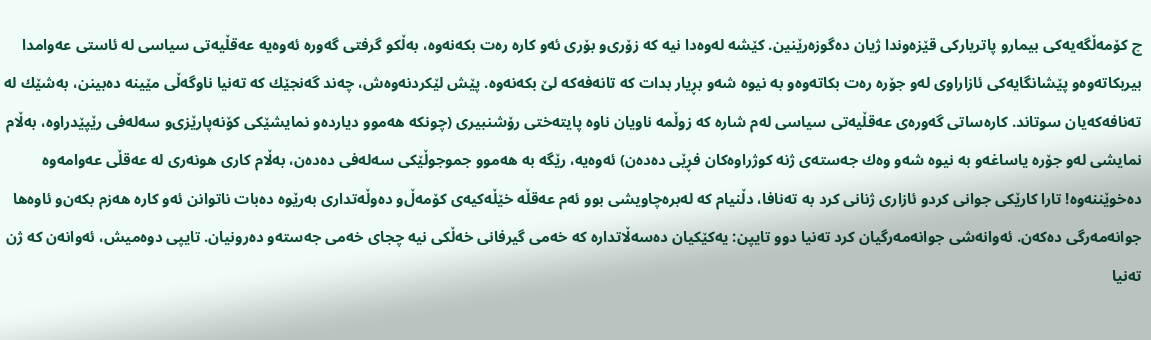چ كۆمەڵگەیەكی بیمارو پاتریاركی قێزەوندا ژیان دەگوزەرێنین. كێشە لەوەدا نیە كە زۆری‌و بۆری ئەو كارە رەت بكەنەوە، بەڵكو گرفتی گەورە ئەوەیە عەقڵیەتی سیاسی لە ئاستی عەوامدا بیربكاتەوەو پێشانگایەكی ئازاراوی لەو جۆرە رەت بكاتەوەو بە نیوە شەو بڕیار بدات كە تانەفەكە لێ بكەنەوە. پێش لێكردنەوەش، چەند گەنجێك كە تەنیا ناوگەڵی مێینە دەبینن، بەشێك لە تەنافەكەیان سوتاند. كارەساتی گەورەی عەقڵیەتی سیاسی لەم شارە كە زوڵمە ناویان ناوە پایتەختی رۆشنبیری (چونكە هەموو دیاردەو نمایشێكی كۆنەپارێزی‌و سەلەفی رێپێدراوە، بەڵام نمایشی لەو جۆرە یاساغەو بە نیوە شەو وەك جەستەی ژنە كوژراوەكان فڕێی دەدەن) ئەوەیە، رێگە بە هەموو جموجوڵێكی سەلەفی دەدەن، بەڵام كاری هونەری لە عەقڵی عەوامەوە دەخوێننەوە! تارا كارێكی جوانی كردو ئازاری ژنانی كرد بە تەنافا، دڵنیام كە لەبرەچاویشی بوو ئەم عەقڵە خێڵەكیەی كۆمەڵ‌و دەوڵەتداری بەرێوە دەبات ناتوانن ئەو كارە هەزم بكەن‌و ئاوەها جوانەمەرگی دەكەن. ئەوانەشی جوانەمەرگیان كرد تەنیا دوو تایپن: یەكێكیان دەسەڵاتدارە كە خەمی گیرفانی خەڵكی نیە چجای خەمی جەستەو دەرونیان. تایپی دوەمیش، ئەوانەن كە ژن تەنیا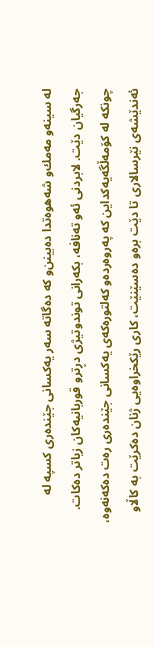لە سینەو مەمك‌و شەهوەتدا دەبینن‌و كە دەگاتە سەر یەكسانی جێندەری كسپە لە جەرگیان دێت. لابردنی ئەو تەنافە، بكەرانی توندوتیژی دڕترو قوربانیەكان زیاتر دەكات. چونكە لە كۆمەڵگەیەكداین كە پەروەردەو كەلتورەكەی یەكسانی جێندەری رەت دەكەنەوە، ئەندێشەی نێرسالاری تا دێت برەو دەسێنێت، كاری رێكخراوەیی ژنان دەكرێت بە كاڵاو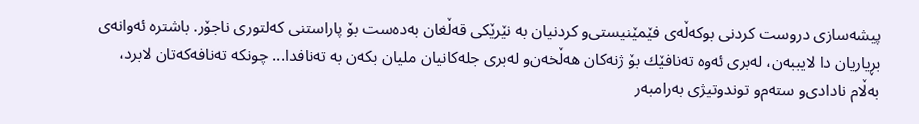پیشەسازی دروست كردنی بوكەڵەی فێمێنیستی‌و كردنیان بە نێرێكی قەڵغان بەدەست بۆ پاراستنی كەلتوری ناجۆر. باشترە ئەوانەی بڕیاریان دا لایببەن، لەبری ئەوە تەنافێك بۆ ژنەكان هەڵخەن‌و لەبری جلەكانیان ملیان بكەن بە تەنافدا... چونكە تەنافەكەتان لابرد، بەڵام نادادی‌و ستەم‌و توندوتیژی بەرامبەر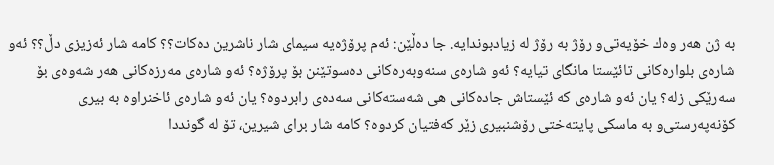بە ژن هەر وەك خۆیەتی‌و رۆژ بە رۆژ لە زیادبوندایە. جا دەڵێن: ئەم پرۆژەیە سیمای شار ناشرین دەكات؟؟ كامە شار ئەزیزی دڵ؟؟ ئەو شارەی بلوارەكانی تائێستا مانگای تیایە؟ ئەو شارەی سنەوبەرەكانی دەسوتێنن بۆ پرۆژە؟ ئەو شارەی مەرزەكانی هەر شەوەی بۆ سەرێكی زلە؟ یان ئەو شارەی كە ئێستاش جادەكانی هی شەستەكانی سەدەی رابردوە؟ یان ئەو شارەی ئاخنراوە بە بیری كۆنەپەرستی‌و بە ماسكی پایتەختی رۆشنبیری زێر كەفتیان كردوە؟ كامە شار برای شیرین، تۆ لە گونددا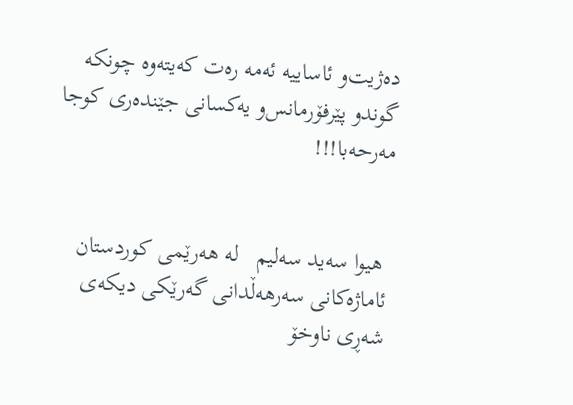دەژیت‌و ئاساییە ئەمە رەت كەیتەوە چونكە گوندو پێرفۆرمانس‌و یەكسانی جێندەری كوجا مەرحەبا!!!


 هیوا سەید سەلیم   لە هەرێمی کوردستان ئاماژەکانی سەرهەڵدانی گەرێکی دیکەی شەڕی ناوخۆ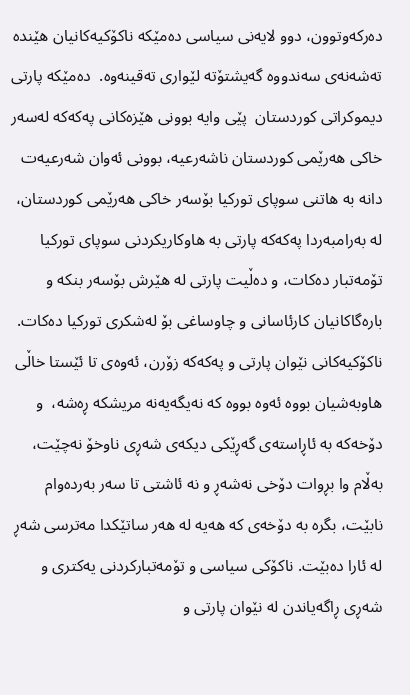دەرکەوتوون، دوو لایەنی سیاسی دەمێکە ناکۆکیەکانیان هێندە تەشەنەی سەندووە گەیشتۆتە لێواری تەقینەوە.  دەمێکە پارتی دیموکراتی کوردستان  پێی وایە بوونی هێزەکانی پەکەکە لەسەر خاکی هەرێمی کوردستان ناشەرعیە، بوونی ئەوان شەرعیەت دانە بە هاتنی سوپای تورکیا بۆسەر خاکی هەرێمی کوردستان، لە بەرامبەردا پەکەکە پارتی بە هاوکاریکردنی سوپای تورکیا تۆمەتبار دەکات، و دەڵیت پارتی لە هێرش بۆسەر بنکە و بارەگاکانیان کارئاسانی و چاوساغی بۆ لەشکری تورکیا دەکات. ناکۆکیەکانی نێوان پارتی و پەکەکە زۆرن، ئەوەی تا ئێستا خاڵی هاوبەشیان بووە ئەوە بووە کە نەیگەیەنە مریشکە ڕەشە،  و دۆخەکە بە ئاڕاستەی گەڕێکی دیکەی شەڕی ناوخۆ نەچێت، بەڵام وا بڕوات دۆخی نەشەڕ و نە ئاشتی تا سەر بەردەوام نابێت، بگرە بە دۆخەی کە هەیە لە هەر ساتێکدا مەترسی شەڕ لە ئارا دەبێت. ناکۆکی سیاسی و تۆمەتبارکردنی یەکتری و شەڕی ڕاگەیاندن لە نێوان پارتی و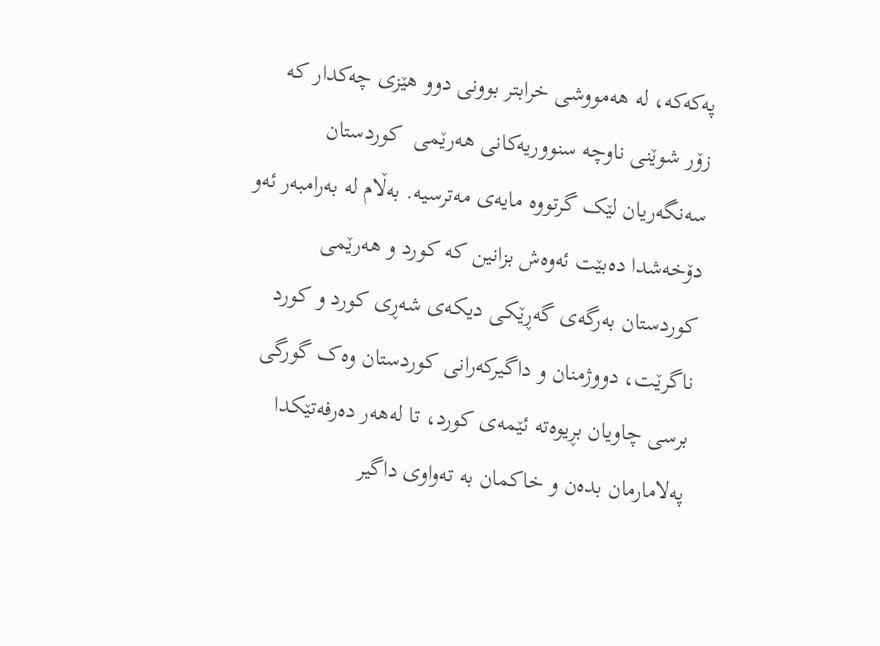پەکەکە، لە هەمووشی خرابتر بوونی دوو هێزی چەکدار کە زۆر شوێنی ناوچە سنووریەکانی هەرێمی  کوردستان سەنگەریان لێک گرتووە مایەی مەترسیە. بەڵام لە بەرامبەر ئەو دۆخەشدا دەبێت ئەوەش بزانین کە کورد و هەرێمی کوردستان بەرگەی گەڕێکی دیکەی شەڕی کورد و کورد ناگرێت، دووژمنان و داگیرکەرانی کوردستان وەک گورگی برسی چاویان بڕیوەتە ئێمەی کورد، تا لەهەر دەرفەتێکدا پەلامارمان بدەن و خاکمان بە تەواوی داگیر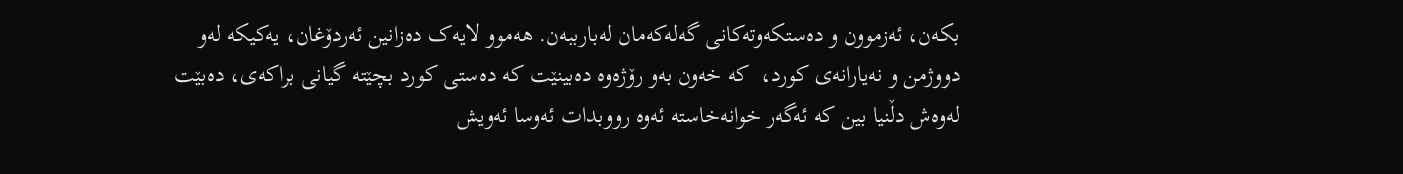بکەن، ئەزموون و دەستکەوتەکانی گەلەکەمان لەبارببەن. هەموو لایەک دەزانین ئەردۆغان، یەکیکە لەو دووژمن و نەیارانەی کورد،  کە خەون بەو رۆژەوە دەبینێت کە دەستی کورد بچێتە گیانی براکەی، دەبێت لەوەش دڵنیا بین کە ئەگەر خوانەخاستە ئەوە رووبدات ئەوسا ئەویش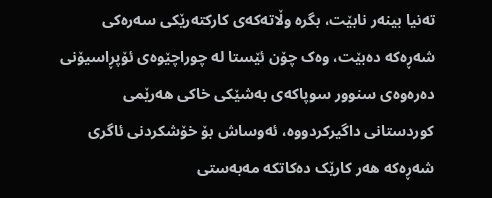تەنیا بینەر نابێت، بگرە وڵاتەکەی کارکتەرێکی سەرەکی شەڕەکە دەبێت، وەک چۆن ئێستا لە چوراچێوەی ئۆپڕاسیۆنی دەرەوەی سنوور سوپاکەی بەشێکی خاکی هەرێمی کوردستانی داگیرکردووە، ئەوساش بۆ خۆشکردنی ئاگری شەڕەکە هەر کارێک دەکاتکە مەبەستی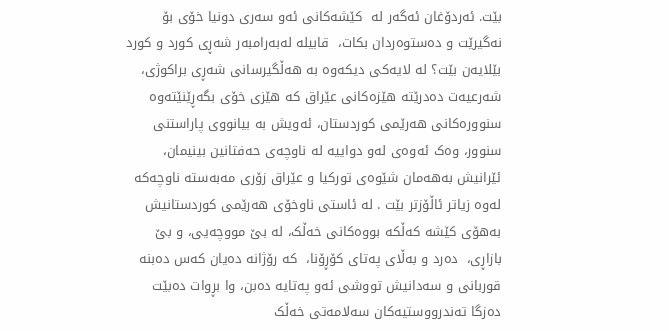بێت. ئەردۆغان ئەگەر لە  کێشەکانی ئەو سەری دونیا خۆی بۆ نەگیرێت و دەستوەردان بکات،  قابیلە لەبەرامبەر شەڕی کورد و کورد بێلایەن بێت؟ لە لایەکی دیکەوە بە هەڵگیرسانی شەڕی براکوژی، شەرعیەت دەدرێتە هێزەکانی عێراق کە هێزی خۆی بگەڕێنێتەوە سنوورەکانی هەرێمی کوردستان، ئەویش بە بیانووی پاراستنی سنوور، وەک ئەوەی لەو دواییە لە ناوچەی حەفتانین بینیمان، ئێرانیش بەهەمان شێوەی تورکیا و عێراق زۆری مەبەستە ناوچەکە لەوە زیاتر ئاڵۆزتر بێت . لە ئاستی ناوخۆی هەرێمی کوردستانیش بەهۆی کێشە کەڵکە بووەکانی خەڵک، لە بێ مووچەیی، و بێ بازاڕی،  دەرد و بەڵای پەتای کۆڕۆنا،  کە رۆژانە دەیان کەس دەبنە قوربانی و سەدانیش تووشی ئەو پەتایە دەبن، وا بڕوات دەبێت دەزگا تەندرووستیەکان سەلامەتی خەڵک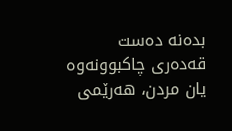بدەنە دەست قەدەری چاکبوونەوە یان مردن، هەرێمی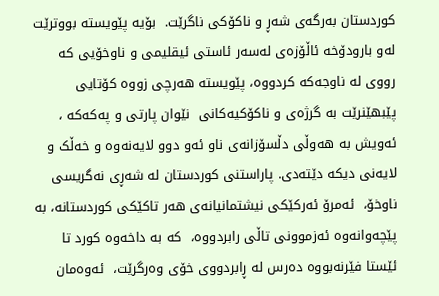کوردستان بەرگەی شەڕ و ناکۆکی ناگرێت.  بۆیە پێویستە بووترێت لەو بارودۆخە ئاڵۆزەی لەسەر ئاستی ئیقلیمی و ناوخۆیی کە رووی لە ناوجەکە کردووە، پێویستە هەرچی زووە کۆتایی پێبهێنرێت بە گرژەی و ناکۆکیەکانی  نێوان پارتی و پەکەکە ، ئەویش بە هەوڵی دڵسۆزانەی ناو ئەو دوو لایەنەوە و خەڵک و لایەنی دیکە دێتەدی. پاراستنی کوردستان لە شەڕی نەگریسی ناوخۆ،  ئەمرۆ ئەرکێکی نیشتمانیانەی هەر تاکێکی کوردستانە، بە پێچەوانەوە ئەزموونی تاڵی رابردووە،  کە بە داخەوە کورد تا ئێستا فێرنەبووە دەرس لە ڕابردووی خۆی وەرگرێت،  ئەوەمان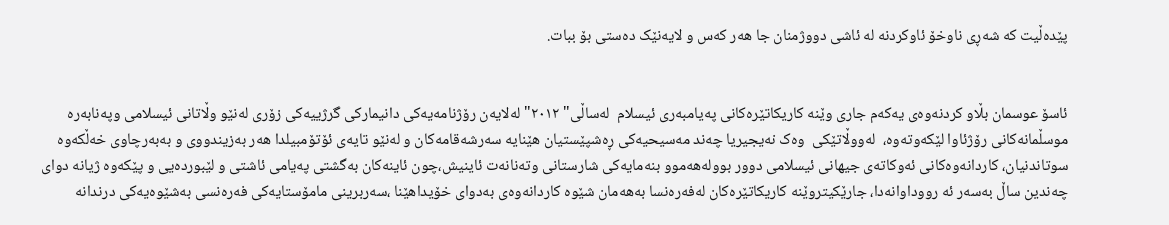پێدەڵیت کە شەڕی ناوخۆ ئاوکردنە لە ئاشی دووژمنان جا هەر کەس و لایەنێک دەستی بۆ ببات.


ئاسۆ عوسمان بڵاو کردنەوەی یەکەم جاری وێنە کاریکاتێرەکانی پەیامبەری ئیسلام  لەساڵی" ٢٠١٢" لەلایەن رۆژنامەیەکی دانیمارکی گرژییەکی زۆری لەنێو وڵاتانی ئیسلامی وپەنابەرە موسڵمانەکانی رۆژئاوا لێکەوتەوە،  لەووڵاتێکی  وەک نەیجیریا چەند مەسیحیەکی ڕەشپێستیان هێنایە سەرشەقامەکان و لەنێو تایەی ئۆتۆمبیلدا هەر بەزیندووی و بەبەرچاوی خەڵکەوە سوتاندنیان، کاردانەوەکانی ئەوکاتەی جیھانی ئیسلامی دوور بوولەھەموو بنەمایەکی شارستانی وتەنانەت ئاینیش،چون ئاینەکان بەگشتی پەیامی ئاشتی و لێبوردەیی و پێكەوە ژیانە دوای چەندین ساڵ بەسەر ئە رووداوانەدا، جارێکیتروێنە کاریکاتێرەکان لەفەرەنسا بەهەمان شێوە کاردانەوەی بەدوای خۆیداهێنا ،سەربرینی مامۆستایەكی فەرەنسی بەشێوەیەكی درندانە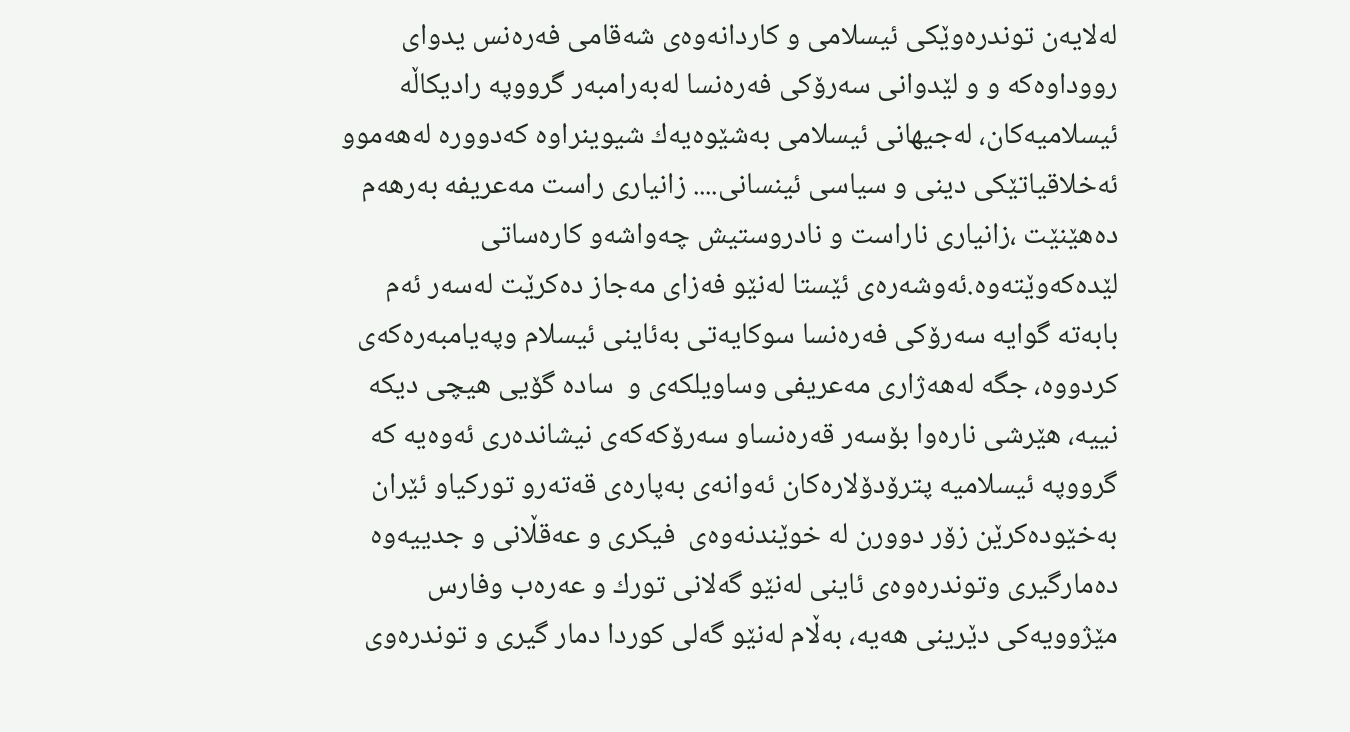لەلایەن توندرەوێكی ئیسلامی و كاردانەوەی شەقامی فەرەنس یدوای رووداوەكە و و لێدوانی سەرۆكی فەرەنسا لەبەرامبەر گرووپە رادیكاڵە ئیسلامیەكان، لەجیهانی ئیسلامی بەشێوەیەك شیوینراوە كەدوورە لەهەموو ئەخلاقیاتێكی دینی و سیاسی ئینسانی.... زانیاری راست مەعریفە بەرهەم دەهێنێت ،زانیاری ناراست و نادروستیش چەواشەو كارەساتی لێدەكەوێتەوە.ئەوشەرەی ئێستا لەنێو فەزای مەجاز دەكرێت لەسەر ئەم بابەتە گوایە سەرۆكی فەرەنسا سوكایەتی بەئاینی ئیسلام وپەیامبەرەكەی كردووە، جگە لەهەژاری مەعریفی وساویلكەی و  سادە گۆیی هیچی دیكە نییە، هێرشی نارەوا بۆسەر قەرەنساو سەرۆكەكەی نیشاندەری ئەوەیە كە گرووپە ئیسلامیە پترۆدۆلارەكان ئەوانەی بەپارەی قەتەرو توركیاو ئێران بەخێودەكرێن زۆر دوورن لە خوێندنەوەی  فیكری و عەقڵانی و جدییەوە دەمارگیری وتوندرەوەی ئاینی لەنێو گەلانی تورك و عەرەب وفارس مێژوویەكی دێرینی هەیە، بەڵام لەنێو گەلی كوردا دمار گیری و توندرەوی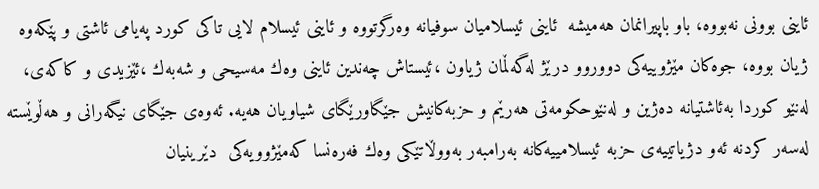ئاینی بوونی نەبووە، باو باپیرانمان هەمیشە  ئاینی ئیسلامیان سوفیانە وەرگرتووە و ئاینی ئیسلام لایی تاكی كورد پەیامی ئاشتی و پێكەوە ژیان بووە، جوەكان مێژوییەكی دووروو درێژ لەگەڵمان ژیاون ،ئیستاش چەندین ئاینی وەك مەسیحی و شەبەك ،ئێزیدی و كاكەی، لەنێو كوردا بەئاشتیانە دەژین و لەنێوحكومەتی هەرێم و حزبەكانیش جێگاورێگای شیاویان هەیە. ئەوەی جێگای نیگەرانی و هەڵوێستە لەسەر كردنە ئەو دژیاتییەی حزبە ئیسلامییەكانە بەرامبەر بەووڵاتێكی وەك فەرەنسا كەمێژوویەكی  دێرینیان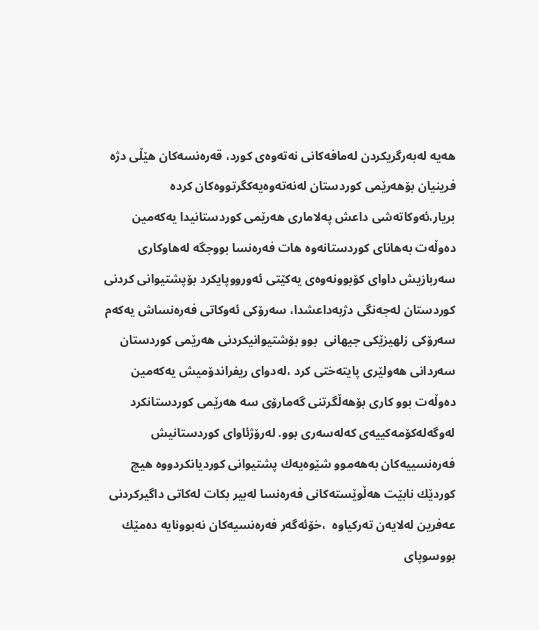هەیە لەبەرگریكردن لەمافەكانی نەتەوەی كورد، قەرەنسەكان هێڵی دژە فرینیان بۆهەرێمی كوردستان لەنەتەوەیەكگرتووەكان كردە بریار،ئەوكاتەشی داعش پەلاماری هەرێمی كوردستانیدا یەكەمین دەوڵەت بەهانای كوردستانەوە هات فەرەنسا بووجگە لەهاوكاری سەربازیش داوای كۆبوونەوەی یەكێتی ئەورووپایكرد بۆپشتیوانی كردنی كوردستان لەجەنگی دژبەداعشدا، سەرۆكی ئەوكاتی فەرەنساش یەكەم سەرۆكی زلهیزێكی جیهانی  بوو بۆشتیوانیكردنی هەرێمی كوردستان سەردانی هەولێری پایتەختی كرد ،لەدوای ریفراندۆمیش یەكەمین دەوڵەت بوو كاری بۆهەڵگرتنی گەمارۆی سە هەرێمی كوردستانكرد لەوگەلەكۆمەكییەی كەلەسەری بوو. لەرۆژئاوای كوردستانیش فەرەنسییەكان بەهەموو شێوەیەك پشتیوانی كوردیانكردووە هیچ كوردێك نابێت هەڵوێستەكانی فەرەنسا لەبیر بكات لەكاتی داگیركردنی عەفرین لەلایەن تەركیاوە  ،خۆئەگەر فەرەنسیەكان نەبوونایە دەمێك بووسوپای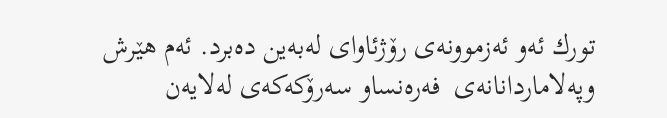تورك ئەو ئەزموونەی رۆژئاوای لەبەین دەبرد. ئەم هێرش وپەلاماردانانەی  فەرەنساو سەرۆكەكەی لەلایەن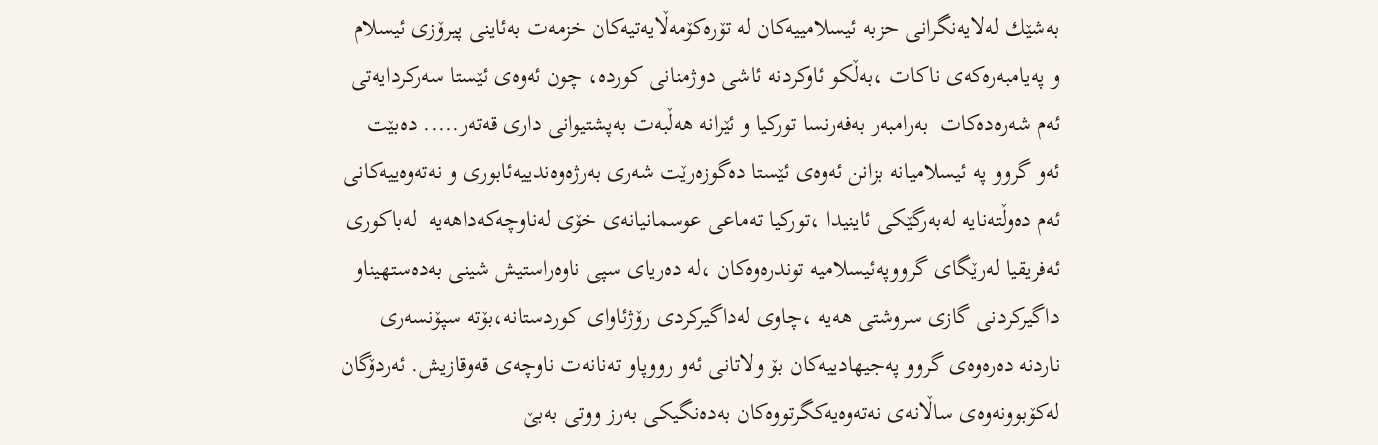بەشێك لەلایەنگرانی حزبە ئیسلامییەكان لە تۆرەكۆمەڵایەتیەكان خزمەت بەئاینی پیرۆزی ئیسلام و پەیامبەرەكەی ناكات ،بەڵكو ئاوكردنە ئاشی دوژمنانی كوردە، چون ئەوەی ئێستا سەركردایەتی  ئەم شەرەدەكات  بەرامبەر بەفەرنسا توركیا و ئێرانە هەڵبەت بەپشتیوانی داری قەتەر..... دەبێت ئەو گروو پە ئیسلامیانە بزانن ئەوەی ئێستا دەگوزەرێت شەری بەرژەوەندییەئابوری و نەتەوەییەكانی ئەم دەوڵتەنایە لەبەرگێكی ئاینیدا ،توركیا تەماعی عوسمانیانەی خۆی لەناوچەكەداهەیە  لەباكوری ئەفریقیا لەرێگای گرووپەئیسلامیە توندرەوەكان ،لە دەریای سپی ناوەراستیش شینی بەدەستهیناو داگیركردنی گازی سروشتی هەیە ،چاوی لەداگیركردی رۆژئاوای كوردستانە،بۆتە سپۆنسەری ناردنە دەرەوەی گروو پەجیهادییەكان بۆ ولاتانی ئەو رووپاو تەنانەت ناوچەی قەوقازیش. ئەردۆگان لەكۆبوونەوەی ساڵانەی نەتەوەیەكگرتووەكان بەدەنگیكی بەرز ووتی بەبێ‌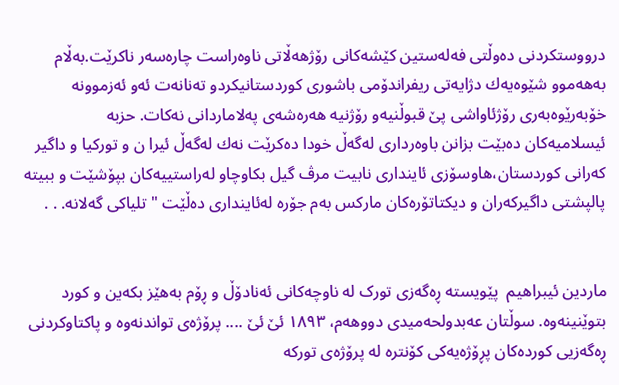درووستكردنی دەوڵتی فەلەستین كێشەكانی رۆژهەڵاتی ناوەراست چارەسەر ناكرێت.بەڵام بەهەموو شێوەیەك دژایەتی ریفراندۆمی باشوری كوردستانیكردو تەنانەت ئەو ئەزموونە خۆبەرێوەبەری رۆژئاواشی پێ قبوڵنیەو رۆژنیە هەرەشەی پەلاماردانی نەكات. حزبە ئیسلامیەكان دەبێت بزانن باوەرداری لەگەڵ خودا دەكرێت نەك لەگەڵ ئیرا ن و توركیا و داگیر كەرانی كوردستان،هاوسۆزی ئاینداری نابیت مرڤ گیل بكاوچاو لەراستییەكان بپۆشێت و ببیتە پالپشتی داگیركەران و دیكتاتۆرەكان ماركس بەم جۆرە لەئاینداری دەڵێت " تلیاکی گەلانە. . .


ماردین ئیبراهیم  پێویسته ڕه‌گه‌زی تورک له ناوچه‌کانی ئه‌نادۆڵ و ڕۆم به‌هێز بکه‌ین و کورد بتوێنینه‌وه. سوڵتان عه‌بدولحه‌میدی دووهه‌م، ١٨٩٣ ئێ ئێ .... پرۆژه‌ی تواندنه‌وه و پاکتاوکردنی ڕه‌گه‌زیی کورده‌کان پڕۆژه‌یه‌کی کۆنتره له پرۆژه‌ی تورکه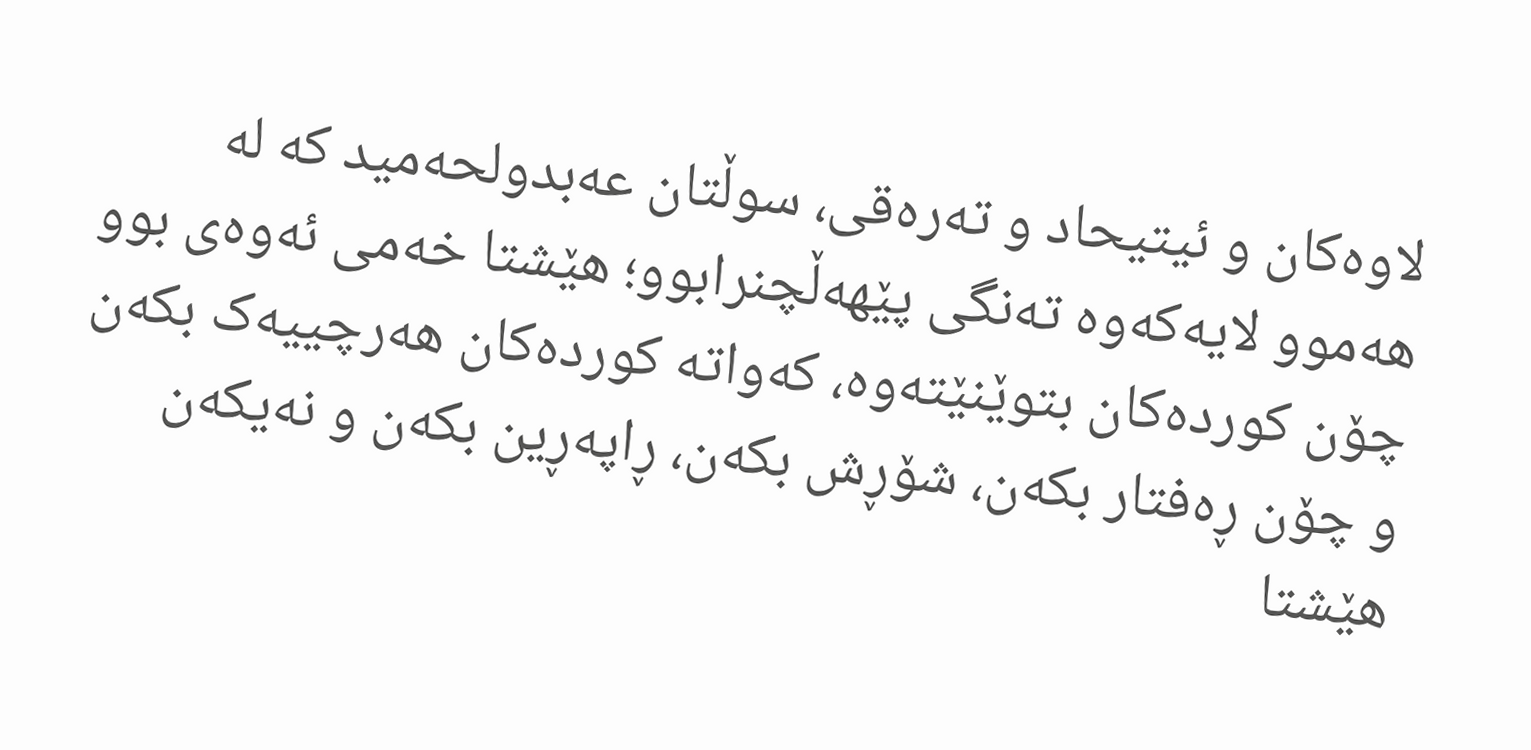لاوه‌کان و ئیتیحاد و ته‌ره‌قی، سوڵتان عه‌بدولحه‌مید که له هه‌موو لایه‌که‌وه ته‌نگی پێهه‌ڵچنرابوو؛ هێشتا خه‌می ئه‌وه‌ی بوو چۆن کورده‌کان بتوێنێته‌وه، که‌واته کورده‌کان هه‌رچییه‌ک بکه‌ن و چۆن ڕه‌فتار بکه‌ن، شۆڕش بکه‌ن، ڕاپه‌ڕین بکه‌ن و نه‌یکه‌ن هێشتا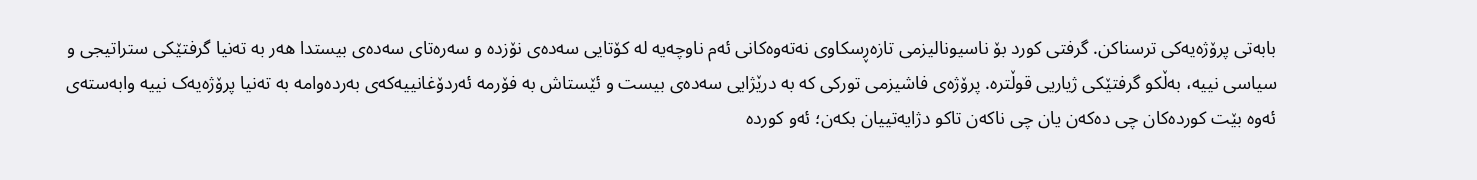بابه‌تی پرۆژه‌یه‌کی ترسناکن. گرفتی کورد بۆ ناسیونالیزمی تازه‌ڕسکاوی نه‌ته‌وه‌کانی ئه‌م ناوچه‌یه له کۆتایی سه‌ده‌ی نۆزده و سه‌ره‌تای سه‌ده‌ی بیستدا هه‌ر به ته‌نیا گرفتێکی ستراتیجی و سیاسی نییه، به‌ڵکو گرفتێکی ژیاریی قوڵتره. پرۆژه‌ی فاشیزمی تورکی که به درێژایی سه‌ده‌ی بیست و ئێستاش به فۆرمه ئه‌ردۆغانییه‌که‌ی به‌رده‌وامه به ته‌نیا پرۆژه‌یه‌ک نییه وابه‌سته‌ی ئه‌وه بێت کورده‌کان چی ده‌كه‌ن یان چی ناکه‌ن تاکو دژایه‌تییان بکه‌ن؛ ئه‌و کورده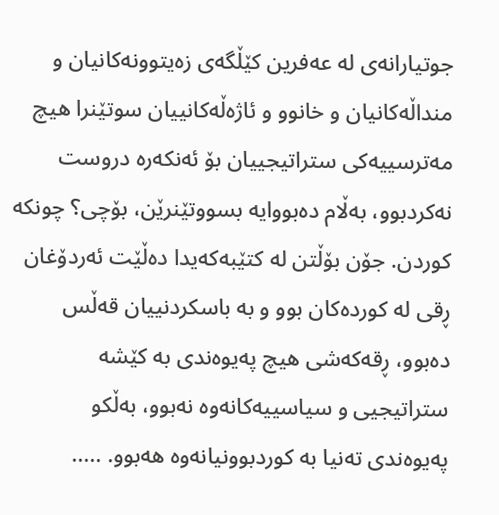جوتیارانه‌ی له عه‌فرین کێڵگه‌ی زه‌یتوونه‌کانیان و منداڵه‌کانیان و خانوو و ئاژه‌ڵه‌کانییان سوتێنرا هیچ مه‌ترسییه‌کی ستراتیجییان بۆ ئه‌نکه‌ره دروست نه‌کردبوو، به‌ڵام ده‌بووایه بسووتێنرێن، بۆچی؟ چونکه کوردن. جۆن بۆڵتن له کتێبه‌که‌یدا ده‌ڵێت ئه‌ردۆغان ڕقی له کورده‌کان بوو و به باسکردنییان قه‌ڵس ده‌بوو، ڕقه‌که‌شی هیچ په‌یوه‌ندی به کێشه‌ ستراتیجیی و سیاسییه‌کانه‌وه نه‌بوو، به‌ڵکو په‌یوه‌ندی ته‌نیا به کوردبوونیانه‌وه هه‌بوو. .....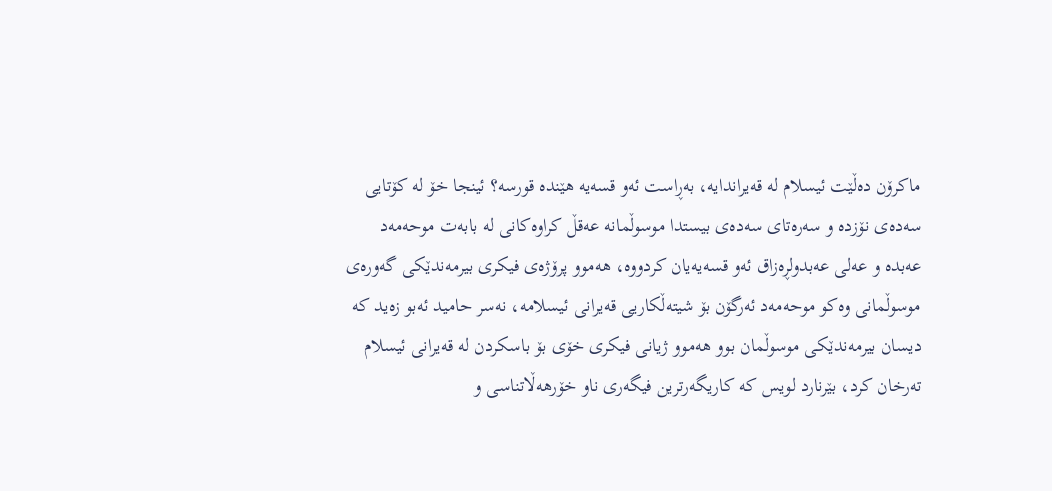ماکرۆن ده‌ڵێت ئیسلام له قه‌یراندایه، به‌ڕاست ئه‌و قسه‌یه هێنده قورسه؟ ئینجا خۆ له کۆتایی سه‌ده‌ی نۆزده‌ و سه‌ره‌تای سه‌ده‌ی بیستدا موسوڵمانه عه‌قڵ کراوه‌کانی له بابه‌ت موحه‌مه‌د عه‌بده و عه‌لی عه‌بدولڕه‌زاق ئه‌و قسه‌یه‌یان کردووه، هه‌موو پرۆژه‌ی فیکری بیرمه‌ندێکی گه‌وره‌ی موسوڵمانی وه‌کو موحه‌مه‌د ئه‌رگۆن بۆ شیته‌ڵکاریی قه‌یرانی ئیسلامه، نه‌سر حامید ئه‌بو زه‌ید که دیسان بیرمه‌ندێکی موسوڵمان بوو هه‌موو ژیانی فیکری خۆی بۆ باسکردن له قه‌یرانی ئیسلام ته‌رخان کرد، بێرنارد لویس که کاریگه‌رترین فیگه‌ری ناو خۆرهه‌ڵاتناسی و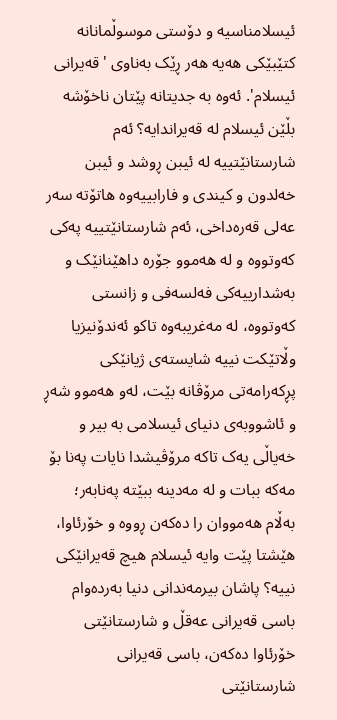ئیسلامناسیه و دۆستی موسوڵمانانه کتێبێکی هه‌یه هه‌ر ڕێک به‌ناوی 'قه‌یرانی ئیسلام'. ئه‌وه به جدیتانه پێتان ناخۆشه بڵێن ئیسلام له قه‌یراندایه؟ ئه‌م شارستانێتییه له ئیبن ڕوشد و ئیبن خه‌لدون و کیندی و فارابییه‌وه هاتۆته سه‌ر عه‌لی قه‌ره‌داخی، ئه‌م شارستانێتییه په‌کی که‌وتووه و له هه‌موو جۆره داهێنانێک و به‌شدارییه‌کی فه‌لسه‌فی و زانستی که‌وتووه، له مه‌غریبه‌وه تاکو ئه‌ندۆنیزیا وڵاتێکت نییه شایسته‌ی ژیانێکی پڕکه‌رامه‌تی مرۆڤانه بێت، له‌و هه‌موو شه‌ڕ و ئاشووبه‌ی دنیای ئیسلامی به بیر و خه‌یاڵی یه‌ک تاکه مرۆڤیشدا نایات په‌نا بۆ مه‌که ببات و له مه‌دینه ببێته په‌نابه‌ر؛ به‌ڵام هه‌مووان را ده‌که‌ن ڕووه و خۆرئاوا، هێشتا پێت وایه ئیسلام هیچ قه‌یرانێکی نییه؟ پاشان بیرمه‌ندانی دنیا به‌رده‌وام باسی قه‌یرانی عه‌قڵ و شارستانێتی خۆرئاوا ده‌که‌ن، باسی قه‌یرانی شارستانێتی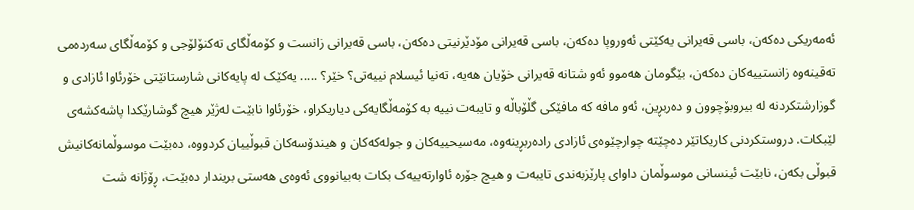ئه‌مه‌ریکی ده‌که‌ن، باسی قه‌یرانی یه‌کێتی ئه‌وروپا ده‌که‌ن، باسی قه‌یرانی مۆدێرنیتی ده‌که‌ن، باسی قه‌یرانی زانست و کۆمه‌ڵگای ته‌کنۆلۆجی و کۆمه‌ڵگای سه‌رده‌می ته‌قینه‌وه‌ زانستییه‌کان ده‌که‌ن، بێگومان هه‌موو ئه‌و شتانه قه‌یرانی خۆیان هه‌یه، ته‌نیا ئیسلام نییه‌تی؟ خێر؟ ..... یه‌کێک له‌ پایه‌کانی شارستانێتی خۆرئاوا ئازادی و گوزارشتکردنه له بیروبۆچوون و ده‌ربڕین، ئه‌و مافه که مافێکی گڵۆباڵه و تایبه‌ت نییه به کۆمه‌ڵگایه‌کی دیاریکراو، خۆرئاوا نابێت له‌ژێر هیچ گوشارێکدا پاشه‌کشه‌ی لێبکات. دروستکردنی کاریکاتێر ده‌چێته چوارچێوه‌ی ئازادی راده‌ربڕینه‌وه، مه‌سیحییه‌کان و جوله‌که‌کان و هیندۆسه‌کان قبوڵییان کردووه، ده‌بێت موسوڵمانه‌کانیش قبوڵی بکه‌ن، نابێت ئینسانی موسوڵمان داوای پارێزبه‌ندی تایبه‌ت و هیچ جۆره ئاوار‌ته‌ییه‌ک بکات به‌بیانووی ئه‌وه‌ی هه‌ستی بریندار ده‌بێت، ڕۆژانه شت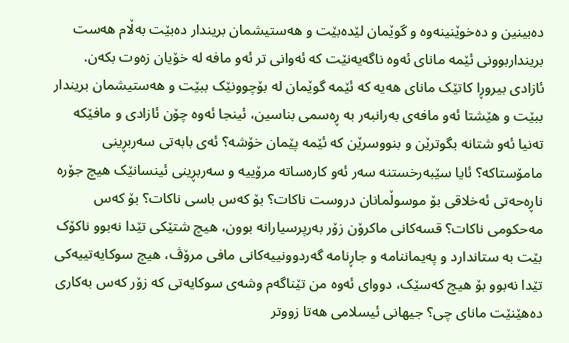ده‌بینین و ده‌خوێنینه‌وه و گوێمان لێده‌بێت و هه‌ستیشمان بریندار ده‌بێت به‌ڵام هه‌ست برینداربوونی ئێمه مانای ئه‌وه ناگه‌یه‌نێت که ئه‌وانی تر ئه‌و مافه له خۆیان زه‌وت بکه‌ن. ئازادی بیروڕا کاتێک مانای هه‌یه که ئێمه گوێمان له بۆچوونێک ببێت و هه‌ستیشمان بریندار ببێت و هێشتا ئه‌و مافه‌ی به‌رانبه‌ر به ڕه‌سمی بناسین، ئینجا ئه‌وه چۆن ئازادی و مافێکه ته‌نیا ئه‌و شتانه بگوترێن و بنووسرێن که ئێمه پێمان خۆشه؟ ئه‌ی بابه‌تی سه‌ربڕینی مامۆستاکه؟ ئایا سێبه‌رخستنه سه‌ر ئه‌و کاره‌ساته مرۆییه و سه‌ربڕینی ئینسانێک هیچ جۆره ناڕه‌حه‌تی ئه‌خلاقی بۆ موسوڵمانان دروست ناکات؟ بۆ که‌س باسی ناکات؟ بۆ که‌س مه‌حکومی ناکات؟ قسه‌کانی ماکرۆن زۆر به‌رپرسیارانه بوون، هیچ شتێکی تێدا نه‌بوو ناکۆک بێت به ستاندارد و په‌یماننامه‌ و جاڕنامه‌ گه‌ردوونییه‌کانی مافی مرۆڤ، هیچ سوکایه‌تییه‌کی تێدا نه‌بوو بۆ هیچ که‌سێک، دووای ئه‌وه من تێناگه‌م وشه‌ی سوکایه‌تی که زۆر که‌س به‌کاری ده‌هێنێت مانای چی؟ جیهانی ئیسلامی هه‌تا زووتر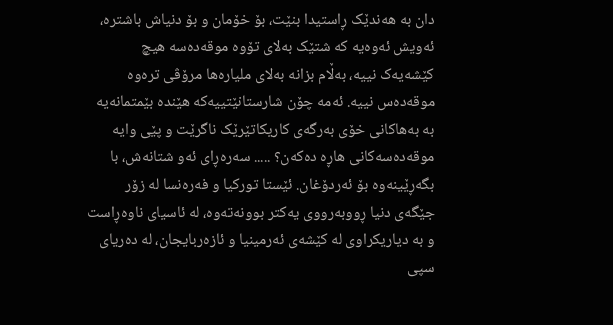دان به هه‌ندێک ڕاستیدا بنێت، بۆ خۆمان و بۆ دنیاش باشتره، ئه‌ویش ئه‌وه‌یه که شتێک به‌لای تۆوه موقه‌ده‌سه هیچ کێشه‌یه‌ک نییه، به‌ڵام بزانه به‌لای ملیاره‌ها مرۆڤی تره‌وه موقه‌ده‌س نییه. ئه‌مه چۆن شارستانێتییه‌که هێنده بێمتمانه‌یه به به‌هاکانی خۆی به‌رگه‌ی کاریکاتێرێک ناگرێت و پێی وایه موقه‌ده‌سه‌کانی هاڕه ده‌که‌ن؟ ..... سه‌ره‌ڕای ئه‌و شتانه‌ش، با بگه‌ڕێینه‌وه بۆ ئه‌ردۆغان. ئێستا تورکیا و فه‌ره‌نسا له زۆر جێگه‌ی دنیا ڕووبه‌رووی یه‌کتر بوونه‌ته‌وه، له ئاسیای ناوه‌ڕاست و به دیاریکراوی له کێشه‌ی ئه‌رمینیا و ئازه‌ربایجان، له ده‌ریای سپی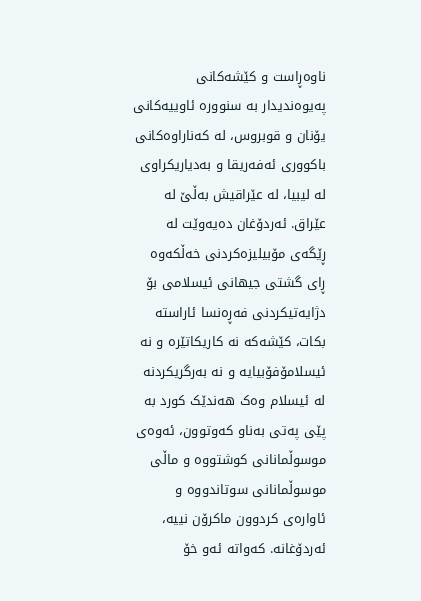ناوه‌ڕاست و کێشه‌کانی په‌یوه‌ندیدار به سنووره ئاوییه‌کانی یۆنان و قوبروس، له که‌نارا‌وه‌کانی باکووری ئه‌فه‌ریقا و به‌دیاریکراوی له لیبیا، له عێراقیش به‌ڵێ له عێراق. ئه‌ردۆغان ده‌یه‌وێت له ڕێگه‌ی مۆبیلیزه‌کردنی خه‌ڵکه‌وه ڕای گشتی جیهانی ئیسلامی بۆ دژایه‌تیکردنی فه‌ڕه‌نسا ئاراسته بکات، کێشه‌که نه کاریکاتێره و نه ئیسلامۆفۆبیایه و نه به‌رگریکردنه له ئیسلام وه‌ک هه‌ندێک کورد به پێی په‌تی به‌ناو که‌وتوون، ئه‌وه‌ی موسوڵمانانی کوشتووه و ماڵی موسوڵمانانی سوتاندووه و ئاواره‌ی کردوون ماکرۆن نییه، ئه‌ردۆغانه. که‌واته ئه‌و خۆ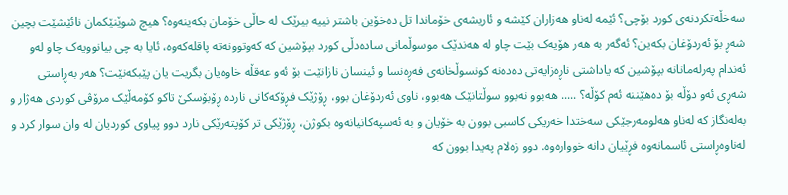سه‌خڵه‌تکردنه‌ی کورد بۆچی؟ ئێمه له‌ناو هه‌زاران کێشه‌ و ئاریشه‌ی خۆماندا تل ده‌خۆین باشتر نییه بیرێک له حاڵی خۆمان بکه‌ینه‌وه؟ هیچ شوێنێکمان نائێشێت بچین شه‌ڕ بۆ ئه‌ردۆغان بکه‌ین؟ ئه‌گه‌ر به هه‌ر هۆیه‌ک بێت چاو له هه‌ندێک موسوڵمانی ساده‌دڵی کورد بپۆشین که که‌وتوونه‌ته پاقله‌که‌وه، ئایا به چی بیانوویه‌ک چاو له‌و ئه‌ندام په‌رله‌مانانه بپۆشین که یاداشتی ناڕه‌زایه‌تی ده‌ده‌نه کونسوڵخانه‌ی فه‌ڕه‌نسا و ئینسان نازانێت بۆ ئه‌و عه‌قڵه خاوه‌یان بگریت یان پێبکه‌نێت؟ هه‌ر به‌ڕاستی شه‌ڕی ئه‌و دۆڵه بۆ ده‌هێننه ئه‌م کۆڵه؟ ..... هه‌بوو نه‌بوو سوڵتانێک هه‌بوو، ناوی ئه‌ردۆغان بوو، ڕۆژێک فڕۆکه‌کانی نارده ڕۆبۆسکێ تاکو کۆمه‌ڵێک مرۆڤی کوردی هه‌ژار و به‌له‌نگاز که له‌ناو هه‌لومه‌رجێکی سه‌ختدا خه‌ریکی کاسبی بوون به خۆیان و به ئه‌سپه‌کانیانه‌وه بکوژن، ڕۆژێکی تر کۆپته‌رێکی نارد دوو پیاوی کوردیان له وان سوار کرد و له‌ناوه‌ڕاستی ئاسمانه‌وه فڕێیان دانه خوواره‌وه. دوو زه‌لام په‌یدا بوون که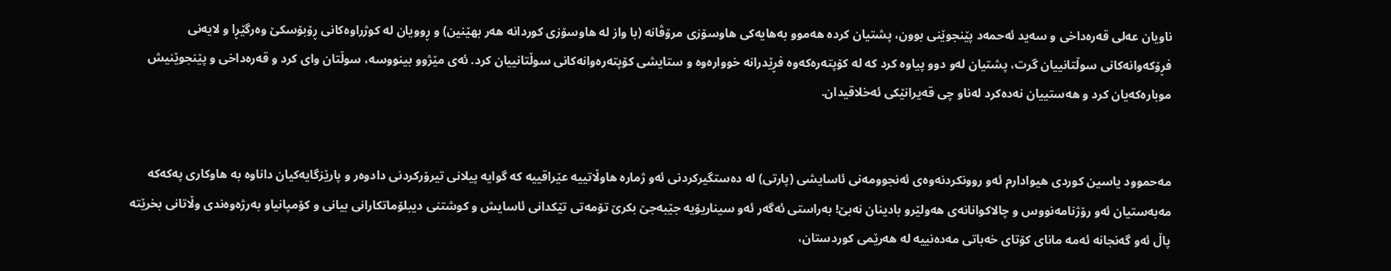ناویان عه‌لی قه‌ره‌داخی و سه‌ید ئه‌حمه‌د پێنجوێنی بوون، پشتیان کرده هه‌موو به‌هایه‌کی هاوسۆزی مرۆڤانه (با واز له هاوسۆزی کوردانه هه‌ر بهێنین) و ڕوویان له کوژراوه‌کانی ڕۆبۆسکێ وه‌رگێڕا و لایه‌نی فڕۆکه‌وانه‌کانی سوڵتانییان گرت، پشتیان له‌و دوو پیاوه کرد که له کۆپته‌ره‌که‌وه فڕێدرانه خوواره‌وه و ستایشی کۆپته‌ره‌وانه‌کانی سوڵتانییان کرد. ئه‌ی مێژوو بینووسه، سوڵتان وای کرد و قه‌ره‌داخی و پێنجوێنیش موباره‌که‌یان کرد و هه‌ستییان نه‌ده‌کرد له‌ناو چی قه‌یرانێکی ئه‌خلاقیدان.


مەحموود یاسین کوردی هیوادارم ئەو روونکردنەوەی ئەنجوومەنی ئاسایشی (پارتی) لە دەستگیرکردنی ئەو ژمارە هاوڵاتییە عێراقییە کە گوایە پیلانی تیرۆرکردنی دادوەر و پارێزگایەکیان داناوە بە هاوکاری پەکەکە مەبەستیان ئەو رۆژنامەنووس و چالاکوانانەی هەولێرو بادینان نەبێ! بەراستی ئەگەر ئەو سیناریۆیە جێبەجێ بکرێ تۆمەتی تێکدانی ئاسایش و کوشتنی دیبلۆماتکارانی بیانی و کۆمپانیاو بەرژەوەندی وڵاتانی بخرێتە پاڵ ئەو گەنجانە ئەمە مانای کۆتای خەباتی مەدەنییە لە هەرێمی کوردستان،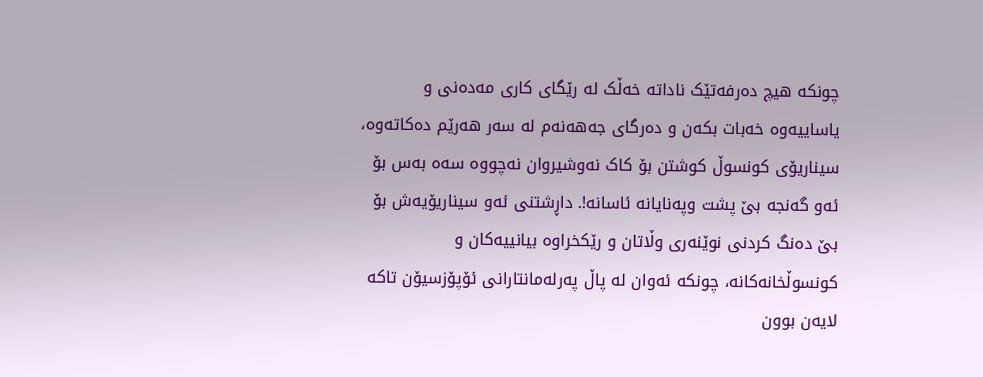چونکە هیچ دەرفەتێک ناداتە خەڵک لە رێگای کاری مەدەنی و یاساییەوە خەبات بکەن و دەرگای جەهەنەم لە سەر هەرێم دەکاتەوە، سیناریۆی کونسوڵ کوشتن بۆ کاک نەوشیروان نەچووە سەە بەس بۆ ئەو گەنجە بێ پشت وپەنایانە ئاسانە!. داڕشتنی ئەو سیناریۆیەش بۆ بێ دەنگ کردنی نوێنەری وڵاتان و رێکخراوە بیانییەکان و کونسوڵخانەکانە، چونکە ئەوان لە پاڵ پەرلەمانتارانی ئۆپۆزسیۆن تاکە لایەن بوون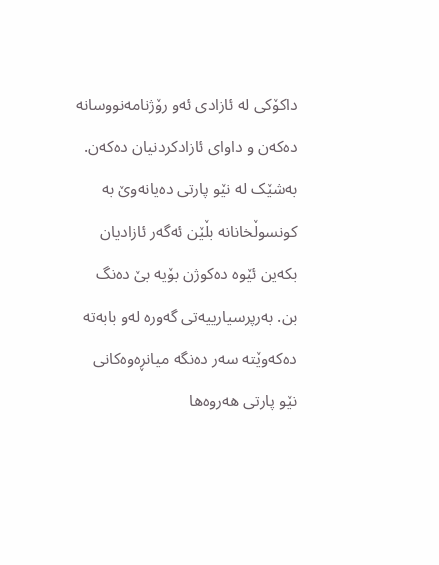داکۆکی لە ئازادی ئەو رۆژنامەنووسانە دەکەن و داوای ئازادکردنیان دەکەن. بەشێک لە نێو پارتی دەیانەوێ بە کونسوڵخانانە بڵێن ئەگەر ئازادیان بکەین ئێوە دەکوژن بۆیە بێ دەنگ بن. بەرپرسیارییەتی گەورە لەو بابەتە دەکەوێتە سەر دەنگە میانڕەوەکانی نێو پارتی هەروەها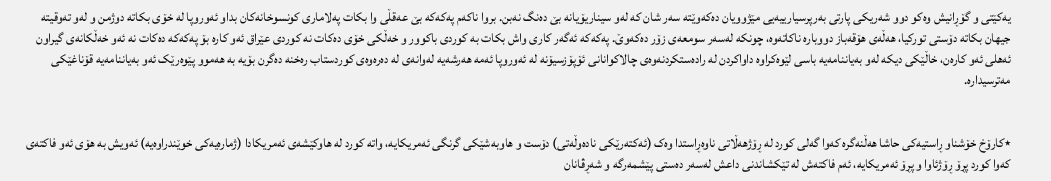یەکێتی و گۆڕانیش وەکو دوو شەریکی پارتی بەرپرسیارییەیی مێژوویان دەکەوێتە سەر شان کە لەو سیناریۆیانە بێ دەنگ نەبن. بروا ناکەم پەکەکە بێ عەقڵی وا بکات پەلاماری کونسوخانەکان بداو ئەوروپا لە خۆی بکاتە دوژمن و لەو تەوقیتە جیهان بکاتە دۆستی تورکیا، هەڵەی هۆقەباز دووبارە ناکاتەوە، چونکە لەسەر سومعەی زۆر دەکەوێ. پەکەکە ئەگەر کاری واش بکات بە کوردی باکوور و خەڵکی خۆی دەکات نە کوردی عێراق ئەو کارە بۆ پەکەکە دەکات نە ئەو خەڵکانەی گیراون ئەهلی ئەو کارەن، خاڵێکی دیکە لەو بەیاننامەیە باسی لێوەکراوە داواکردن لە رادەستکردنەوەی چالاکوانانی ئۆپۆزسیۆنە لە ئەوروپا ئەمە هەرشەیە لەوانەی لە دەرەوەی کوردستاب رەخنە دەگرن بۆیە بە هەموو پێوەرێک ئەو بەیاننامەیە قۆناغێکی مەترسیدارە.


٭کارۆخ خۆشناو ڕاستیەکی حاشا هەڵنەگرە کەوا گەلی کورد لە ڕۆژهەڵاتی ناوەڕاستدا وەک (ئەکتەرێکی نادەوڵەتی) دۆست و هاوبەشێکی گرنگی ئەمریکایە، واتە کورد لە هاوکێشەی ئەمریکادا (ژمارەیەکی خوێندراوەیە) ئەویش بە هۆی ئەو فاکتەی کەوا کورد پڕۆ ڕۆژئاوا و پڕۆ ئەمریکایە، ئەم فاکتەش لە تێکشاندنی داعش لەسەر دەستی پێشمەرگە و شەڕڤانان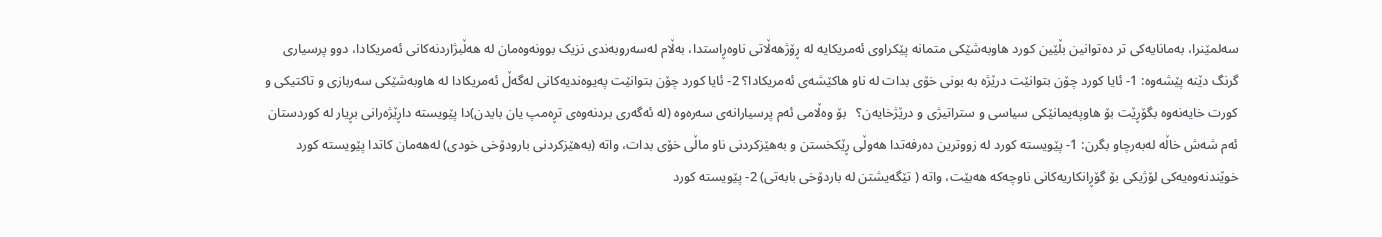سەلمێنرا، بەمانایەکی تر دەتوانین بڵێین کورد هاوبەشێکی متمانە پێکراوی ئەمریکایە لە ڕۆژهەڵاتی ناوەڕاستدا، بەڵام لەسەروبەندی نزیک بوونەوەمان لە هەڵبژاردنەکانی ئەمریکادا، دوو پرسیاری گرنگ دێنە پێشەوە: 1- ئایا کورد چۆن بتوانێت درێژە بە بونی خۆی بدات لە ناو هاکێشەی ئەمریکادا؟ 2- ئایا کورد چۆن بتوانێت پەیوەندیەکانی لەگەڵ ئەمریکادا لە هاوبەشێکی سەربازی و تاکتیکی و کورت خایەنەوە بگۆڕێت بۆ هاوپەیمانێکی سیاسی و ستراتیژی و درێژخایەن؟   بۆ وەڵامی ئەم پرسیارانەی سەرەوە (لە ئەگەری بردنەوەی تڕەمپ یان بایدن)دا پێویستە داڕێژەرانی بڕیار لە کوردستان ئەم شەش خاڵە لەبەرچاو بگرن: 1- پێویستە کورد لە زووترین دەرفەتدا هەوڵی ڕێکخستن و بەهێزکردنی ناو ماڵی خۆی بدات، واتە (بەهێزکردنی بارودۆخی خودی) لەهەمان کاتدا پێویستە کورد خوێندنەوەیەکی لۆژیکی بۆ گۆڕانکاریەکانی ناوچەکە هەبێت، واتە ( تێگەیشتن لە باردۆخی بابەتی) 2- پێویستە کورد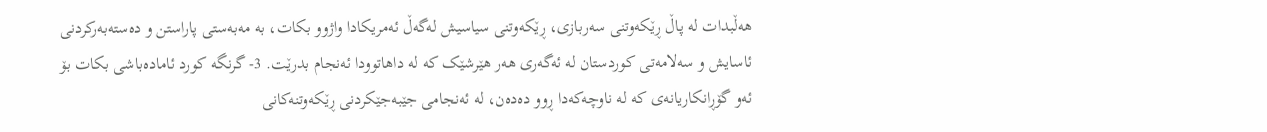هەڵبدات لە پاڵ ڕێکەوتنی سەربازی، ڕێکەوتنی سیاسیش لەگەڵ ئەمریکادا واژوو بکات، بە مەبەستی پاراستن و دەستەبەرکردنی ئاسایش و سەلامەتی کوردستان لە ئەگەری هەر هێرشێک کە لە داهاتوودا ئەنجام بدرێت. 3- گرنگە کورد ئامادەباشی بکات بۆ ئەو گۆڕانکاریانەی کە لە ناوچەکەدا ڕوو دەدەن، لە ئەنجامی جێبەجێکردنی ڕێکەوتنەکانی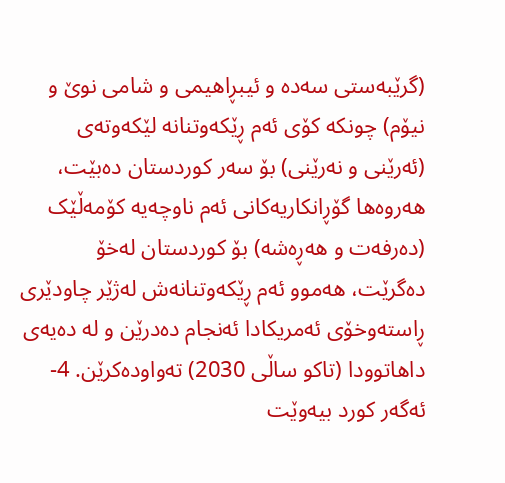(گرێبەستی سەدە و ئیبڕاهیمی و شامی نوێ و نیۆم) چونکە کۆی ئەم ڕێکەوتنانە لێکەوتەی (ئەرێنی و نەرێنی) بۆ سەر کوردستان دەبێت، هەروەها گۆڕانکاریەکانی ئەم ناوچەیە کۆمەڵێک (دەرفەت و هەڕەشە) بۆ کوردستان لەخۆ دەگرێت، هەموو ئەم ڕێکەوتنانەش لەژێر چاودێری ڕاستەوخۆی ئەمریکادا ئەنجام دەدرێن و لە دەیەی داهاتوودا (تاکو ساڵی 2030) تەواودەکرێن. 4- ئەگەر کورد بیەوێت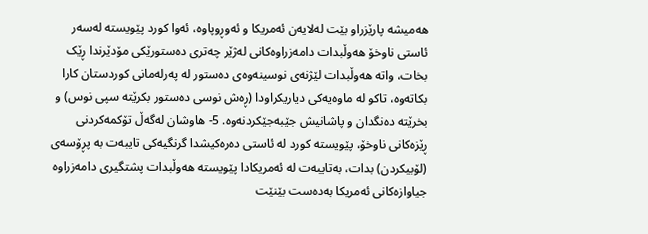هەمیشە پارێزراو بێت لەلایەن ئەمریکا و ئەوڕوپاوە، ئەوا کورد پێویستە لەسەر ئاستی ناوخۆ هەوڵبدات دامەزراوەکانی لەژێر چەتری دەستورێکی مۆدێرندا ڕێک بخات، واتە هەوڵبدات لێژنەی نوسینەوەی دەستور لە پەرلەمانی کوردستان کارا بکاتەوە، تاکو لە ماوەیەکی دیاریکراودا (ڕەش نوسی دەستور بکرێتە سپی نوس) و بخرێتە دەنگدان و پاشانیش جێبەجێکردنەوە. 5- هاوشان لەگەڵ تۆکمەکردنی ڕێزەکانی ناوخۆ، پێویستە کورد لە ئاستی دەرەکیشدا گرنگیەکی تایبەت بە پڕۆسەی (لۆبیکردن) بدات، بەتایبەت لە ئەمریکادا پێویستە هەوڵبدات پشتگیری دامەزراوە جیاوازەکانی ئەمریکا بەدەست بێنێت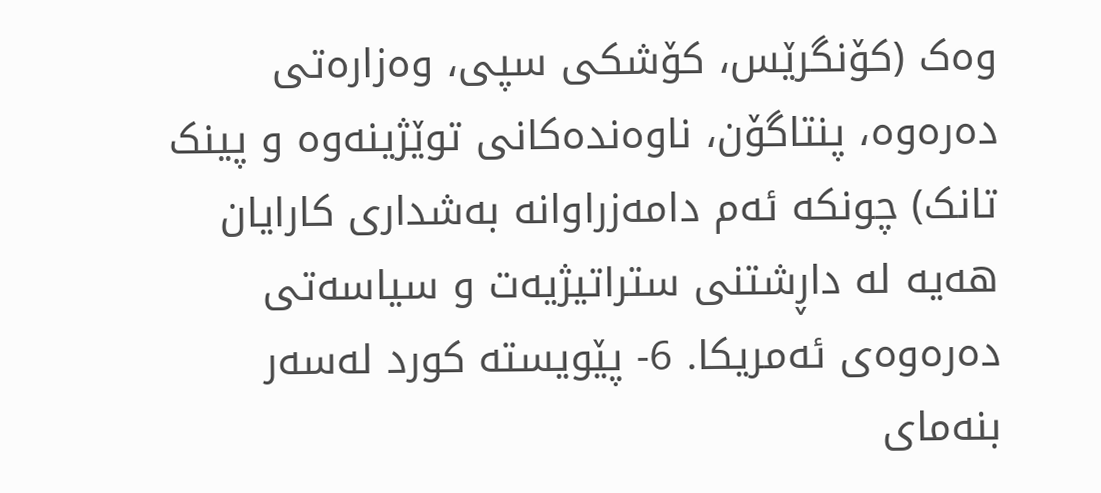وەک (کۆنگرێس، کۆشکی سپی، وەزارەتی دەرەوە، پنتاگۆن، ناوەندەکانی توێژینەوە و پینک تانک) چونکە ئەم دامەزراوانە بەشداری کارایان هەیە لە داڕشتنی ستراتیژیەت و سیاسەتی دەرەوەی ئەمریکا. 6- پێویستە کورد لەسەر بنەمای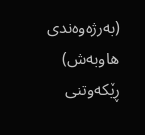(بەرژەوەندی هاوبەش) ڕێکەوتنی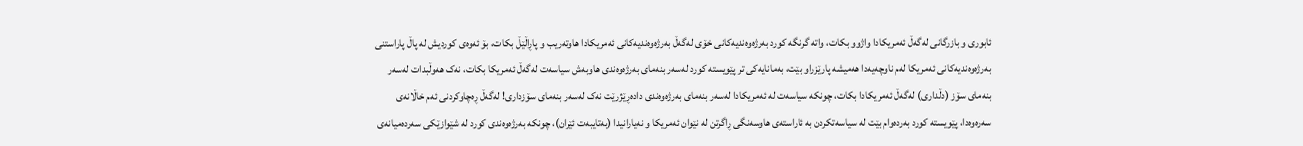ئابوری و بازرگانی لەگەڵ ئەمریکادا واژوو بکات، واتە گرنگە کورد بەرژەوەندیەکانی خۆی لەگەڵ بەرژەوەندیەکانی ئەمریکادا هاوتەریب و پاڕاڵێڵ بکات، بۆ ئەوەی کوردیش لە پاڵ پاراستنی بەرژەوەندیەکانی ئەمریکا لەم ناوچەیەدا هەمیشە پارێزراو بێت، بەمانایەکی تر پێویستە کورد لەسەر بنەمای بەرژەوەندی هاوبەش سیاسەت لەگەڵ ئەمریکا بکات، نەک هەوڵبدات لەسەر بنەمای سۆز (دڵداری) لەگەڵ ئەمریکادا بکات، چونکە سیاسەت لە ئەمریکادا لەسەر بنەمای بەرژەوەندی دادەڕێژرێت نەک لەسەر بنەمای سۆزداری! لەگەڵ ڕەچاوکردنی ئەم خاڵانەی سەرەوەدا، پێویستە کورد بەردەوام بێت لە سیاسەتکردن بە ئاراستەی هاوسەنگی ڕاگرتن لە نێوان ئەمریکا و نەیارانیدا (بەتایبەت ئێران)، چونکە بەرژەوەندی کورد لە شێوازێکی سەردەمیانەی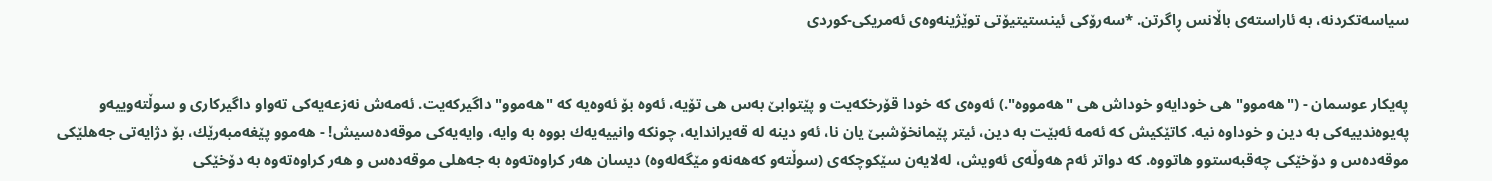سیاسەتکردنە، بە ئاراستەی باڵانس ڕاگرتن. *سەرۆکی ئینستیتیۆتی توێژینەوەی ئەمریکی-کوردی


پەیكار عوسمان - ("هەموو" هی خودایەو خوداش هی "هەمووە".) ئەوەی کە خودا قۆرخکەیت و پێتوابێ بەس هی تۆیە، ئەوە بۆ ئەوەیە کە "هەموو" داگیرکەیت. ئەمەش نەزعەیەکی تەواو داگیرکاری و سوڵتەوییەو پەیوەندییەکی بە دین و خوداوە نیە. کاتێکیش کە ئەمە ئەبێت بە دین، ئیتر پێمانخۆشبێ یان نا، ئەو دینە لە قەیراندایە، چونکە وانییەیەك بووە بە وایە، وایەیەکی موقەدەسیش! - هەموو پێغەمبەرێك، بۆ دژایەتی جەهلێکی موقەدەس و دۆخێکی چەقبەستوو هاتووە. کە دواتر ئەم هەوڵەی ئەویش، لەلایەن سێکوچکەی (سوڵتەو کەهەنەو مێگەلەوە) دیسان هەر کراوەتەوە بە جەهلی موقەدەس و هەر کراوەتەوە بە دۆخێکی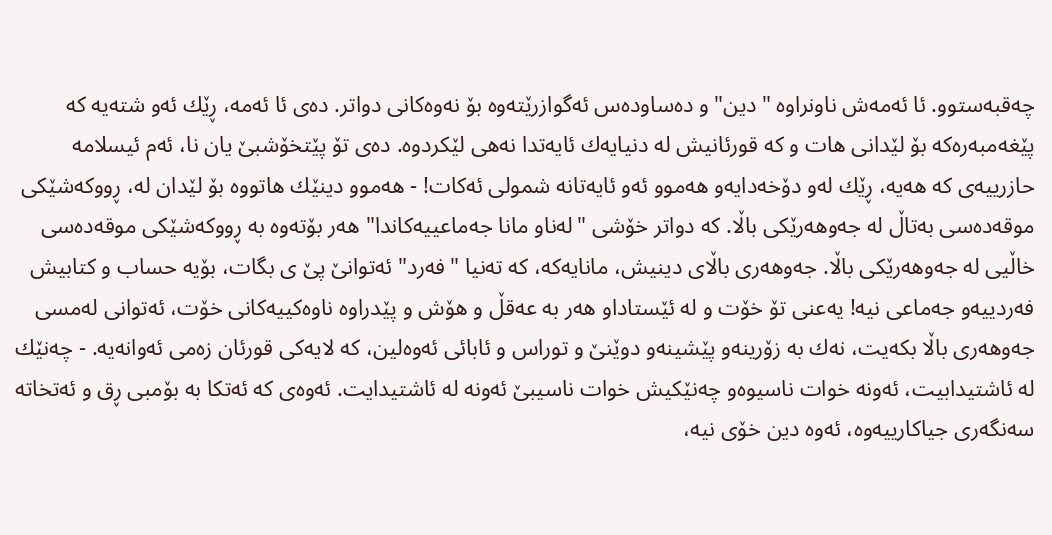چەقبەستوو. ئا ئەمەش ناونراوە "دین" و دەساودەس ئەگوازرێتەوە بۆ نەوەکانی دواتر. دەی ئا ئەمە، ڕێك ئەو شتەیە کە پێغەمبەرەکە بۆ لێدانی هات و کە قورئانیش لە دنیایەك ئایەتدا نەهی لێکردوە. دەی تۆ پێتخۆشبێ یان نا، ئەم ئیسلامە حازرییەی کە هەیە، ڕێك لەو دۆخەدایەو هەموو ئەو ئایەتانە شمولی ئەکات! - هەموو دینێك هاتووە بۆ لێدان لە، ڕووکەشێکی موقەدەسی بەتاڵ لە جەوهەرێکی باڵا. کە دواتر خۆشی "لەناو مانا جەماعییەکاندا" هەر بۆتەوە بە ڕووکەشێکی موقەدەسی خاڵیی لە جەوهەرێکی باڵا. جەوهەری باڵای دینیش، مانایەکە، کە تەنیا "فەرد" ئەتوانێ پێ ی بگات، بۆیە حساب و کتابیش فەردییەو جەماعی نیە! یەعنی تۆ خۆت و لە ئێستاداو هەر بە عەقڵ و هۆش و پێدراوە ناوەکییەکانی خۆت، ئەتوانی لەمسی جەوهەری باڵا بکەیت، نەك بە زۆرینەو پێشینەو دوێنێ و توراس و ئابائی ئەوەلین، کە لایەکی قورئان زەمی ئەوانەیە. - چەنێك لە ئاشتیدابیت، ئەونە خوات ناسیوەو چەنێکیش خوات ناسیبێ ئەونە لە ئاشتیدایت. ئەوەی کە ئەتکا بە بۆمبی ڕق و ئەتخاتە سەنگەری جیاکارییەوە، ئەوە دین خۆی نیە،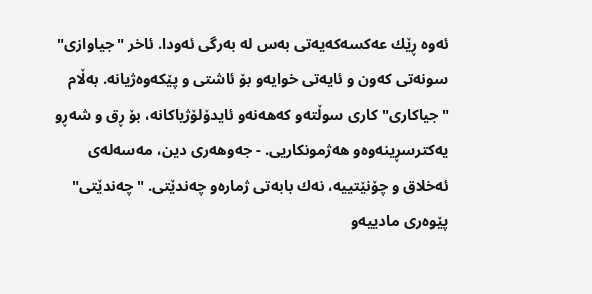ئەوە ڕێك عەکسەکەیەتی بەس لە بەرگی ئەودا. ئاخر "جیاوازی" سونەتی کەون و ئایەتی خوایەو بۆ ئاشتی و پێکەوەژیانە. بەڵام "جیاکاری" کاری سوڵتەو کەهەنەو ئایدۆلۆژیاکانە، بۆ ڕق و شەڕو یەکترسڕینەوەو هەژمونکاریی. - جەوهەری دین، مەسەلەی ئەخلاق و چۆنێتییە، نەك بابەتی ژمارەو چەندێتی. "چەندێتی" پێوەری مادییەو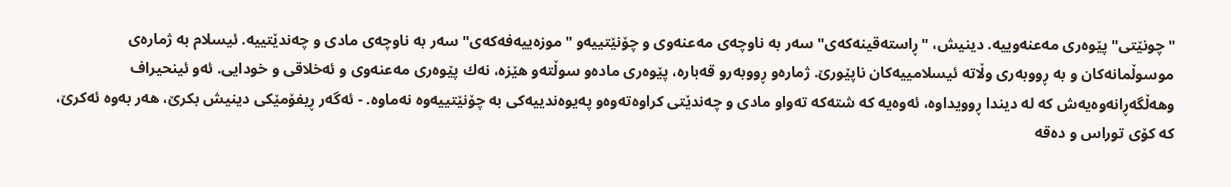"چونێتی" پێوەری مەعنەوییە. دینیش، "ڕاستەقینەکەی" سەر بە ناوچەی مەعنەوی و چۆنێتییەو "موزەییەفەکەی" سەر بە ناوچەی مادی و چەندێتییە. ئیسلام بە ژمارەی موسوڵمانەکان و بە ڕووبەری وڵاتە ئیسلامییەکان ناپێورێ. ژمارەو ڕووبەرو قەبارە، پێوەری مادەو سوڵتەو هێزە، نەك پێوەری مەعنەوی و ئەخلاقی و خودایی. ئەو ئینحیراف وهەڵگەڕانەوەیەش کە لە دیندا ڕوویداوە، ئەوەیە کە شتەکە تەواو مادی و چەندێتی کراوەتەوەو پەیوەندییەکی بە چۆنێتییەوە نەماوە. - ئەگەر ڕیفۆمێکی دینیش بکرێ، هەر بەوە ئەکرێ، کە کۆی توراس و دەقە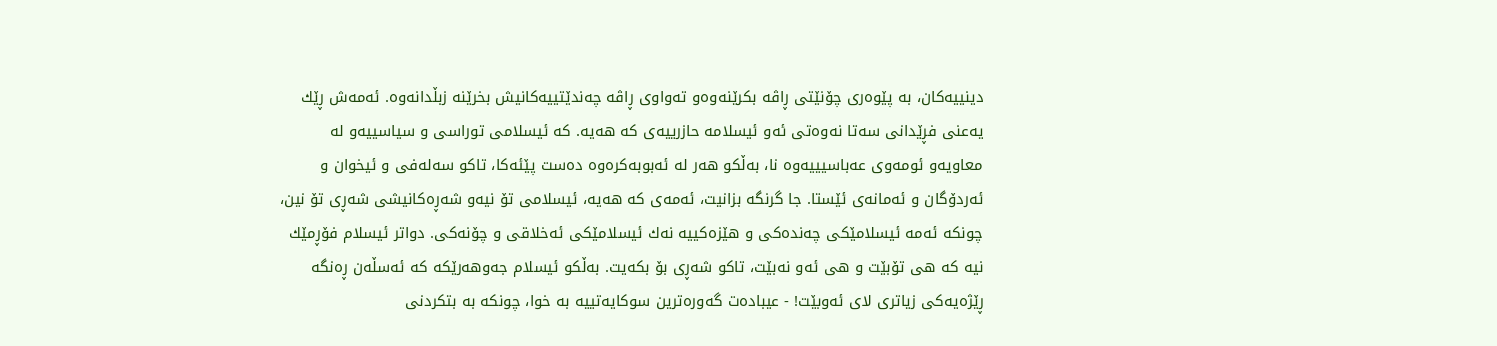دینییەکان، بە پێوەری چۆنێتی ڕاڤە بکرێنەوەو تەواوی ڕاڤە چەندێتییەکانیش بخرێنە زبڵدانەوە. ئەمەش ڕێك یەعنی فڕێدانی سەتا نەوەتی ئەو ئیسلامە حازرییەی کە هەیە. کە ئیسلامی توراسی و سیاسییەو لە معاویەو ئومەوی عەباسیییەوە نا، بەڵکو هەر لە ئەبوبەکرەوە دەست پێئەکا، تاکو سەلەفی و ئیخوان و ئەردۆگان و ئەمانەی ئێستا. جا گرنگە بزانیت، ئەمەی کە هەیە، ئیسلامی تۆ نیەو شەڕەکانیشی شەڕی تۆ نین، چونکە ئەمە ئیسلامێکی چەندەکی و هێزەکییە نەك ئیسلامێکی ئەخلاقی و چۆنەکی. دواتر ئیسلام فۆڕمێك نیە کە هی تۆبێت و هی ئەو نەبێت، تاکو شەڕی بۆ بکەیت. بەڵکو ئیسلام جەوهەرێکە کە ئەسڵەن ڕەنگە ڕێژەیەکی زیاتری لای ئەوبێت! - عیبادەت گەورەترین سوکایەتییە بە خوا، چونکە بە بتکردنی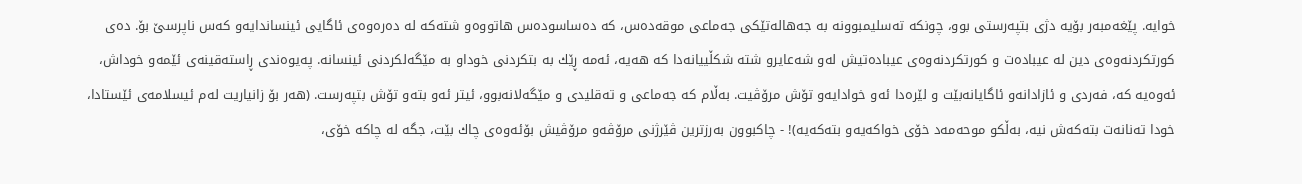خوایە. پێغەمبەر بۆیە دژی بتپەرستی بوو، چونکە تەسلیمبوونە بە جەهالەتێکی جەماعی موقەدەس، کە دەساسودەس هاتووەو شتەکە لە دەرەوەی ئاگایی ئینساندایەو کەس ناپرسێ بۆ. دەی کورتکردنەوەی دین لە عیبادەت و کورتکردنەوەی عیبادەتیش لەو شەعایرو شتە شکڵییانەدا کە هەیە، ئەمە ڕێك بە بتکردنی خوداو بە مێگەلکردنی ئینسانە. پەیوەندی ڕاستەقینەی ئێمەو خوداش، ئەوەیە کە، فەردی و ئازادانەو ئاگایانەبێت و لێرەدا ئەو خوادایەو تۆش مرۆڤیت. بەڵام کە جەماعی و تەقلیدی و مێگەلانەبوو، ئیتر ئەو بتەو تۆش بتپەرست. (هەر بۆ زانیاریت لەم ئیسلامەی ئێستادا، خودا تەنانەت بتەکەش نیە، بەڵکو موحەمەد خۆی خواکەیەو بتەکەیە)! - چاکبوون بەرزترین ڤێرژنی مرۆڤەو مرۆڤیش بۆئەوەی چاك بێت، جگە لە چاکە خۆی،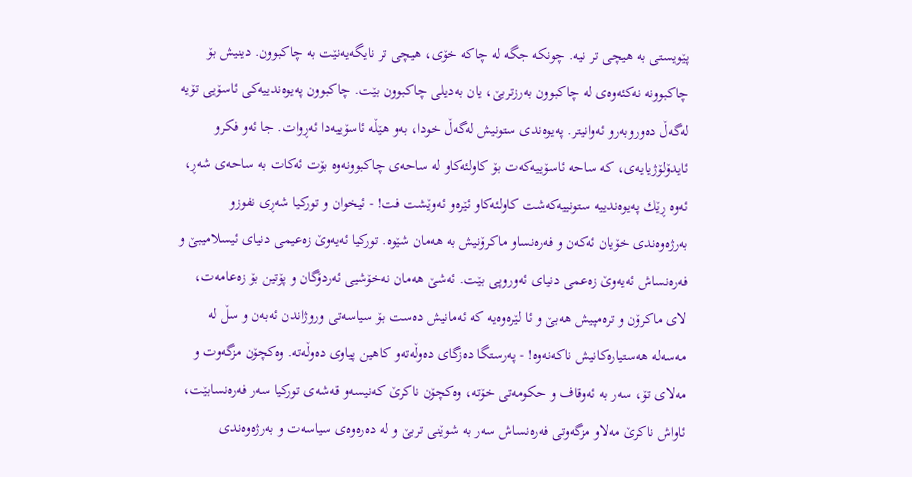پێویستی بە هیچی تر نیە. چونکە جگە لە چاکە خۆی، هیچی تر نایگەیەنێت بە چاکبوون. دینیش بۆ چاکبوونە نەكئەوەی لە چاکبوون بەرزتربێ، یان بەدیلی چاکبوون بێت. چاكبوون پەیوەندییەکی ئاسۆیی تۆیە لەگەڵ دەوروبەرو ئەوانیتر. پەیوەندی ستونیش لەگەڵ خودا، بەو هێڵە ئاسۆییەدا ئەڕوات. جا ئەو فکرو ئایدۆلۆژیایەی، کە ساحە ئاسۆییەکەت بۆ کاولئەکاو لە ساحەی چاکبوونەوە بۆت ئەکات بە ساحەی شەڕ، ئەوە ڕێك پەیوەندییە ستونییەکەشت کاولئەکاو ئێرەو ئەوێشت فت! - ئیخوان و تورکیا شەڕی نفوزو بەرژەوەندی خۆیان ئەکەن و فەرەنساو ماکرۆنیش بە هەمان شێوە. تورکیا ئەیەوێ زەعیمی دنیای ئیسلامیبێ و فەرەنساش ئەیەوێ زەعمی دنیای ئەوروپی بێت. ئەشێ هەمان نەخۆشیی ئەردۆگان و پۆتین بۆ زەعامەت، لای ماکرۆن و ترەمپیش هەبێ و ئا لێرەوەیە کە ئەمانیش دەست بۆ سیاسەتی وروژاندن ئەبەن و سڵ لە مەسەلە هەستیارەکانیش ناکەنەوە! - پەرستگا دەزگای دەوڵەتەو کاهین پیاوی دەوڵەتە. وەکچۆن مزگەوت و مەلای تۆ، سەر بە ئەوقاف و حکومەتی خۆتە، وەکچۆن ناکرێ کەنیسەو قەشەی تورکیا سەر فەرەنسابێت، ئاواش ناکرێ مەلاو مزگەوتی فەرەنساش سەر بە شوێنی تربێ و لە دەرەوەی سیاسەت و بەرژەوەندی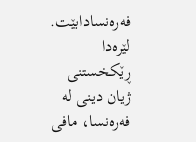فەرەنسادابێت. لێرەدا ڕێکخستنی ژیان دینی لە فەرەنسا، مافی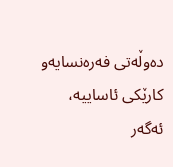دەوڵەتی فەرەنسایەو کارێکی ئاساییە، ئەگەر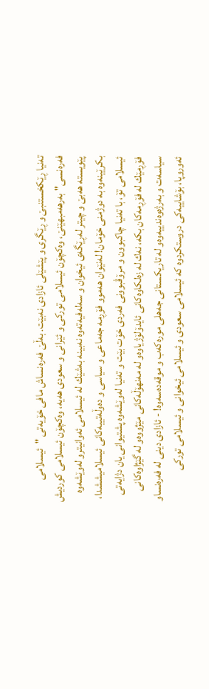تەنیا ڕێکخستنبێ و ڕێگری و پێشێلی ئازادی نەبێت. بەڵێ فەرەنساش مافی خۆیەتی "ئیسلامی فەرەنسی" بەرهەمبهێنێ، وەکچۆن ئیسلامی تورکی و ئێرانی و سعودی هەیە، وەکچۆن ئیسلامی کوردیش پێویستە هەبێ و چیتر لەڕێگەی ئیخوان و سەلەفیەتەوە نەبینە بەشێك لە ئیسلامی ئەوانیترو لەوێشەوە بکرێینەوە بە دوژمنی خۆمان! لەنێوان هەموو فۆڕمە جەماعی و سیاسی و دەوڵەتییەکانی ئیسلامیششدا، ئیسلامی تۆ، با تەنیا چاکبوون و مرۆڤبوونی فەردی خۆت بێت و تەنیا لەوێشەوە پشتیوانی یان دژایەتی فۆڕمێك لە فۆڕمەکان بکە، نەك لە زەلکاوەکانی ئایدۆلۆژیاوەو لە مەنهۆڵەکانی مێژووەو لە گێژاوەکانی سیاسەت و بەرژەوەندییەوەو لە تاریکستانی جەهلی مورەکەب و موقەدەسەوە! - ئازادی دینی لە فەرەنساو ئەوروپا، بۆشاییەکی دروستکردوە کە ئیسلامی سعودی و ئیسلامی ئیخوانی و ئیسلامی تورکی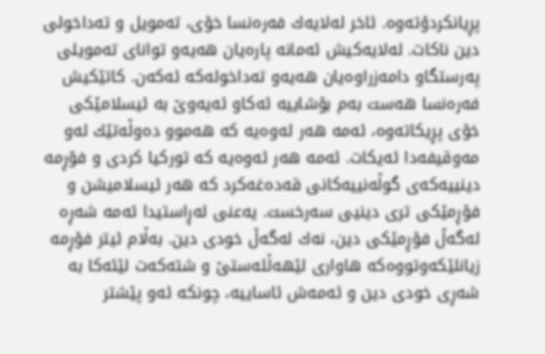پڕیانکردۆتەوە. ئاخر لەلایەك فەرەنسا خۆی، تەمویل و تەداخولی دین ناکات. لەلایەکیش ئەمانە پارەیان هەیەو توانای تەمویلی پەرستگاو دامەزراوەیان هەیەو تەداخولەکە ئەکەن. کاتێکیش فەرەنسا هەست بەم بۆشاییە ئەکاو ئەیەوێ بە ئیسلامێکی خۆی پڕیکاتەوە، ئەمە هەر ئەوەیە کە هەموو دەوڵەتێك لەو مەوقیفەدا ئەیکات. ئەمە هەر ئەوەیە کە تورکیا کردی و فۆڕمە دینییەکەی گوڵەنییەکانی قەدەغەکرد کە هەر ئیسلامیشن و فۆڕمێکی تری دینیی سەرخست. یەعنی لەڕاستیدا ئەمە شەڕە لەگەڵ فۆڕمێکی دین، نەك لەگەڵ خودی دین. بەڵام ئیتر فۆڕمە زیانلێکەوتووەکە هاواری لێهەڵئەستێ و شتەکەت لێئەکا بە شەڕی خودی دین و ئەمەش ئاساییە، چونکە ئەو پێشتر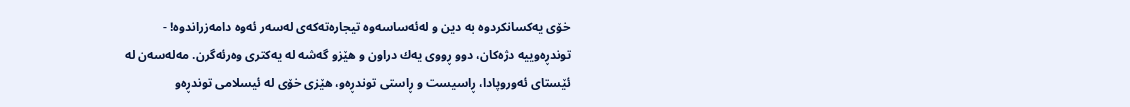خۆی یەکسانکردوە بە دین و لەئەساسەوە تیجارەتەکەی لەسەر ئەوە دامەزراندوە! - توندڕەوییە دژەکان، دوو ڕووی یەك دراون و هێزو گەشە لە یەکتری وەرئەگرن. مەلەسەن لە ئێستای ئەوروپادا، ڕاسیست و ڕاستی توندڕەو، هێزی خۆی لە ئیسلامی توندڕەو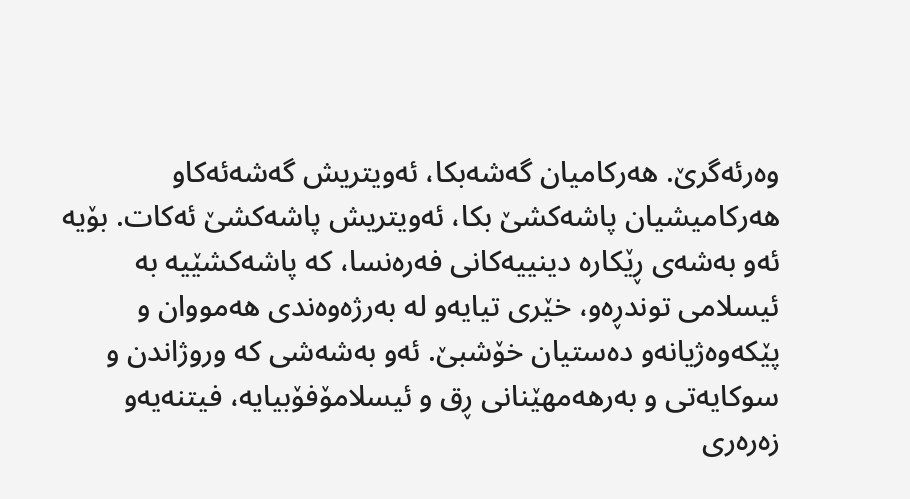وەرئەگرێ. هەرکامیان گەشەبکا، ئەویتریش گەشەئەکاو هەرکامیشیان پاشەکشێ بکا، ئەویتریش پاشەکشێ ئەکات. بۆیە ئەو بەشەی ڕێکارە دینییەکانی فەرەنسا، کە پاشەکشێیە بە ئیسلامی توندڕەو، خێری تیایەو لە بەرژەوەندی هەمووان و پێکەوەژیانەو دەستیان خۆشبێ. ئەو بەشەشی کە وروژاندن و سوکایەتی و بەرهەمهێنانی ڕق و ئیسلامۆفۆبیایە، فیتنەیەو زەرەری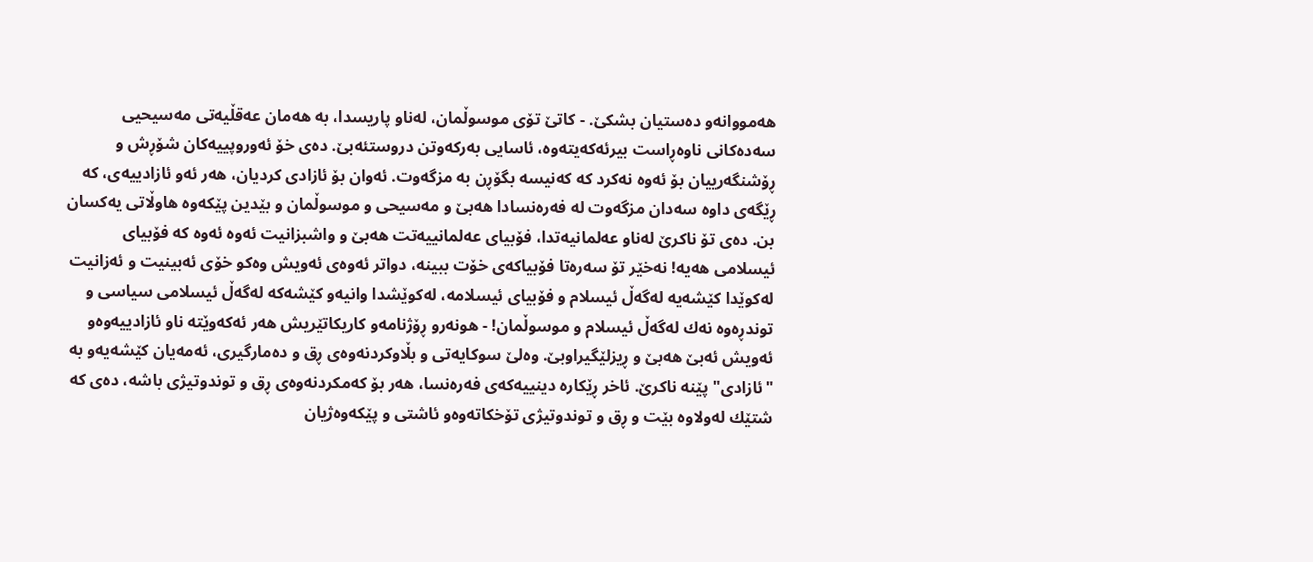هەمووانەو دەستیان بشکێ. - کاتێ تۆی موسوڵمان، لەناو پاریسدا، بە هەمان عەقڵیەتی مەسیحیی سەدەکانی ناوەڕاست بیرئەکەیتەوە، ئاسایی بەرکەوتن دروستئەبێ. دەی خۆ ئەوروپییەکان شۆڕش و ڕۆشنگەرییان بۆ ئەوە نەکرد کە کەنیسە بگۆڕن بە مزگەوت. ئەوان بۆ ئازادی کردیان، هەر ئەو ئازادییەی، کە ڕێگەی داوە سەدان مزگەوت لە فەرەنسادا هەبێ و مەسیحی و موسوڵمان و بێدین پێکەوە هاوڵاتی یەکسان بن. دەی تۆ ناکرێ لەناو عەلمانیەتدا، فۆبیای عەلمانییەتت هەبێ و واشبزانیت ئەوە ئەوە کە فۆبیای ئیسلامی هەیە! نەخێر تۆ سەرەتا فۆبیاکەی خۆت ببینە، دواتر ئەوەی ئەویش وەکو خۆی ئەبینیت و ئەزانیت لەکوێدا کێشەیە لەگەڵ ئیسلام و فۆبیای ئیسلامە، لەکوێشدا وانیەو کێشەکە لەگەڵ ئیسلامی سیاسی و توندڕەوە نەك لەگەڵ ئیسلام و موسوڵمان! - هونەرو ڕۆژنامەو کاریکاتێریش هەر ئەکەوێتە ناو ئازادییەوەو ئەویش ئەبێ هەبێ و ڕیزلێگیراوبێ. وەلێ سوکایەتی و بڵاوکردنەوەی ڕق و دەمارگیری، ئەمەیان کێشەیەو بە "ئازادی" پێنە ناکرێ. ئاخر ڕێکارە دینییەکەی فەرەنسا، هەر بۆ کەمکردنەوەی ڕق و توندوتیژی باشە، دەی کە شتێك لەولاوە بێت و ڕق و توندوتیژی تۆخکاتەوەو ئاشتی و پێکەوەژیان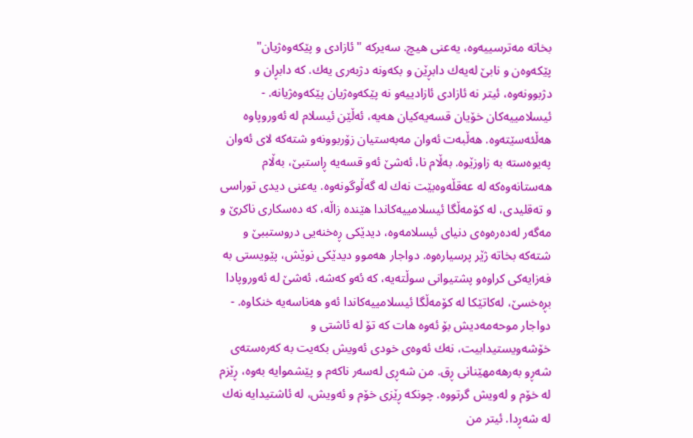بخاتە مەترسییەوە، یەعنی هیچ. سەیرکە "ئازادی و پێکەوەژیان" پێکەوەن و نابێ لەیەك دابڕێن و بکەونە دژبەری یەك. کە دابڕان و دژبوونەوە، ئیتر نە ئازادی ئازادییەو نە پێکەوەژیان پێکەوەژیانە. - ئیسلامییەکان خۆیان قسەیەکیان هەیە، ئەڵێن ئیسلام لە ئەوروپاوە هەڵئەسێتەوە. هەڵبەت ئەوان مەبەستیان زۆربوونەو شتەکە لای ئەوان پەیوەستە بە زاوزێوە. بەڵام نا، ئەشێ ئەو قسەیە ڕاستبێ، بەڵام هەستانەوەکە لە عەقڵەوەبێت نەك لە گەڵوگونەوە. یەعنی دیدی توراسی و تەقلیدی، لە کۆمەڵگا ئیسلامییەکاندا هێندە زاڵە، کە دەسکاری ناکرێ و مەگەر لەدەرەوەی دنیای ئیسلامەوە، دیدێکی ڕەخنەیی دروستببێ و شتەکە بخاتە ژێر پرسیارەوە. دواجار هەموو دیدێکی نوێش، پێویستی بە فەزایەکی کراوەو پشتیوانی سوڵتەیە، کە ئەو کەشە، ئەشێ لە ئەوروپادا بڕەخسێ، لەکاتێکا لە کۆمەڵگا ئیسلامییەکاندا ئەو هەناسەیە خنکاوە. - دواجار موحەمەدیش بۆ ئەوە هات کە تۆ لە ئاشتی و خۆشەویستیدابیت، نەك ئەوەی خودی ئەویش بکەیت بە کەرەستەی شەڕو بەرهەمهێنانی ڕق. من شەڕی لەسەر ناکەم و پێشموایە بەوە، ڕێزم لە خۆم و لەویش گرتووە. چونکە ڕێزی خۆم و ئەویش، لە ئاشتیدایە نەك لە شەڕدا. ئیتر من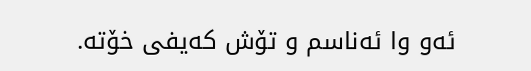ئەو وا ئەناسم و تۆش کەیفی خۆتە.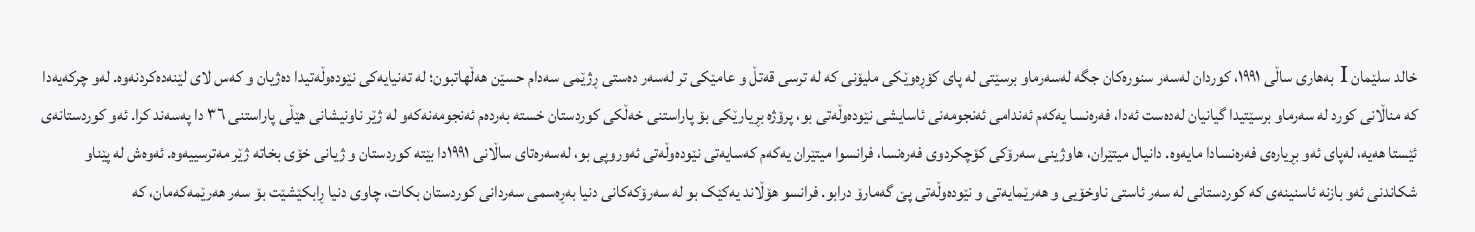خالد سلێمان I بەهاری ساڵی ١٩٩١، کوردان لەسەر سنورەکان جگە لەسەرماو برسێتی لە پای کۆڕەوێکی ملیۆنی کە لە ترسی قەتڵ و عامێکی تر لەسەر دەستی ڕژێمی سەدام حسێن هەڵهاتبون؛ لە تەنیایەکی نێودەوڵەتیدا دەژیان و کەس لای لێنەدەکردنەوە. لەو چرکەیەدا کە مناڵانی کورد لە سەرماو برسێتیدا گیانیان لەدەست ئەدا، فەرەنسا یەکەم ئەندامی ئەنجومەنی ئاسایشی نێودەوڵەتی بو، پرۆژە بڕیارێکی بۆ پاراستنی خەڵکی کوردستان خستە بەردەم ئەنجومەنەکەو لە ژێر ناونیشانی هێڵی پاراستنی ٣٦ دا پەسەند کرا. ئەو کوردستانەی ئێستا هەیە، لەپای ئەو بڕیارەی فەرەنسادا مایەوە. دانیال میتێران، هاوژینی سەرۆکی کۆچکردوی فەرەنسا، فرانسوا میتێران یەکەم کەسایەتی نێودەوڵەتی ئەوروپی بو، لەسەرەتای ساڵانی ١٩٩١دا بێتە کوردستان و ژیانی خۆی بخاتە ژێر مەترسییەوە. ئەوەش لە پێناو شکاندنی ئەو بازنە ئاسنینەی کە کوردستانی لە سەر ئاستی ناوخۆیی و هەرێمایەتی و نێودەوڵەتی پێ گەمارۆ درابو. فرانسو هۆڵاند یەکێک بو لە سەرۆکەکانی دنیا بەڕەسمی سەردانی کوردستان بکات، چاوی دنیا ڕابکێشێت بۆ سەر هەرێمەکەمان، کە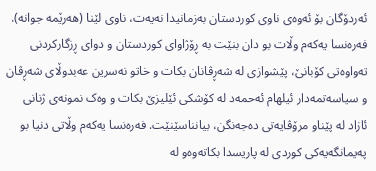ئەردۆگان بۆ ئەوەی ناوی کوردستان بەزمانیدا نەیەت، ناوی لێنا (هەرێمە جوانە). فەرەنسا یەکەم وڵات بو دان بنێت بە ڕۆژاوای کوردستان و دوای ڕزگارکردنی تەواوەتی کۆبانێ، پێشوازی لە شەڕڤانان بکات و خاتو نەسرین عەبدوڵای شەڕڤان و سیاسەتمەدار ئیلهام ئەحمەد لە کۆشکی ئێلیزێ بکات و وەک نمونەی ژنانی ئازاد لە پێناو مرۆڤایەتی دەجەنگن، بیانناسێنێت. فەرەنسا یەکەم وڵاتی دنیا بو پەیمانگەیەکی کوردی لە پاریسدا بکاتەوەو لە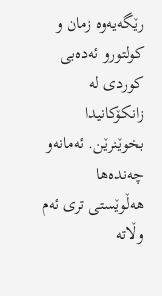رێگەیەوە زمان و کولتورو ئەدەبی کوردی لە زانکۆکانیدا بخوێنرێن. ئەمانەو چەندەها هەڵوێستی تری ئەم وڵاتە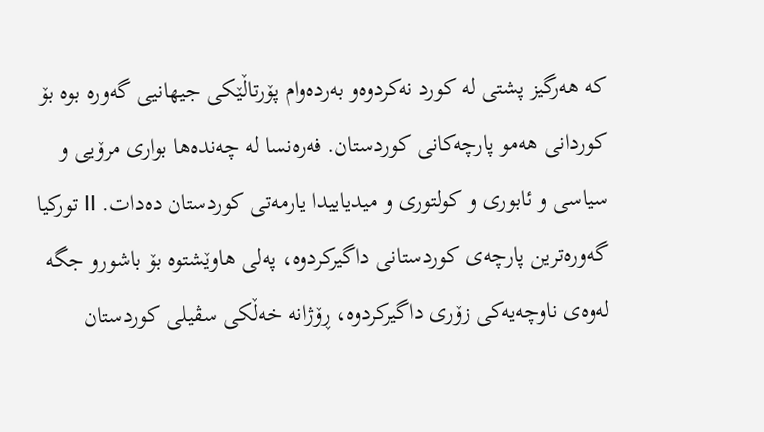کە هەرگیز پشتی لە کورد نەکردوەو بەردەوام پۆرتاڵێکی جیهانیی گەورە بوە بۆ کوردانی هەمو پارچەکانی کوردستان. فەرەنسا لە چەندەها بواری مرۆیی و سیاسی و ئابوری و کولتوری و میدیاییدا یارمەتی کوردستان دەدات. II تورکیا گەورەترین پارچەی کوردستانی داگیرکردوە، پەلی هاوێشتوە بۆ باشورو جگە لەوەی ناوچەیەکی زۆری داگیرکردوە، ڕۆژانە خەڵکی سڤیلی کوردستان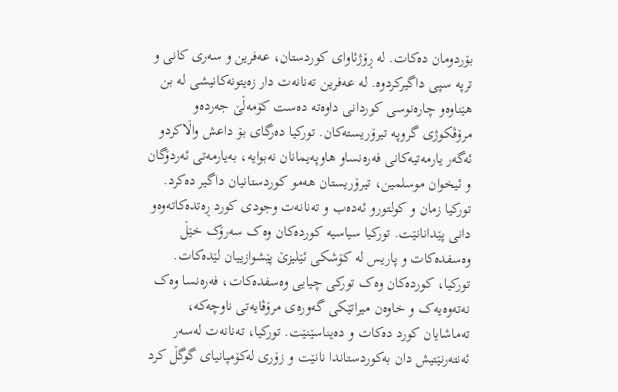بۆردومان دەکات. لە ڕۆژئاوای کوردستان، عەفرین و سەری کانی و ترپە سپی داگیرکردوە. لە عەفرین تەنانەت دار زەیتونەکانیشی لە بن هێناوەو چارەنوسی کوردانی داوەتە دەست کۆمەڵێ جەردەو مرۆڤکوژی گروپە تیرۆریستەکان. تورکیا دەرگای بۆ داعش واڵاکردو ئەگەر یارمەتیەکانی فەرەنساو هاوپەیمانان نەبوایە، بەیارمەتی ئەردۆگان و ئیخوان موسلمین، تیرۆریستان هەمو کوردستانیان داگیر دەکرد. تورکیا زمان و کولتورو ئەدەب و تەنانەت وجودی کورد ڕەتدەکاتەوەو دانی پێدانانێت. تورکیا سیاسیە کوردەکان وەک سەرۆک خێڵ وەسفدەکات و پاریس لە کۆشکی ئێلیزێ پێشوازییان لێدەکات. تورکیا، کوردەکان وەک تورکی چیایی وەسفدەکات، فەرەنسا وەک نەتەوەیەک و خاوەن میراتێکی گەورەی مرۆڤایەتی ناوچەکە، تەماشایان کورد دەکات و دەیناسێنێت. تورکیا، تەنانەت لەسەر ئەنتەرنێتیش دان بەکوردستاندا نانێت و زۆری لەکۆمپانیای گوگڵ کرد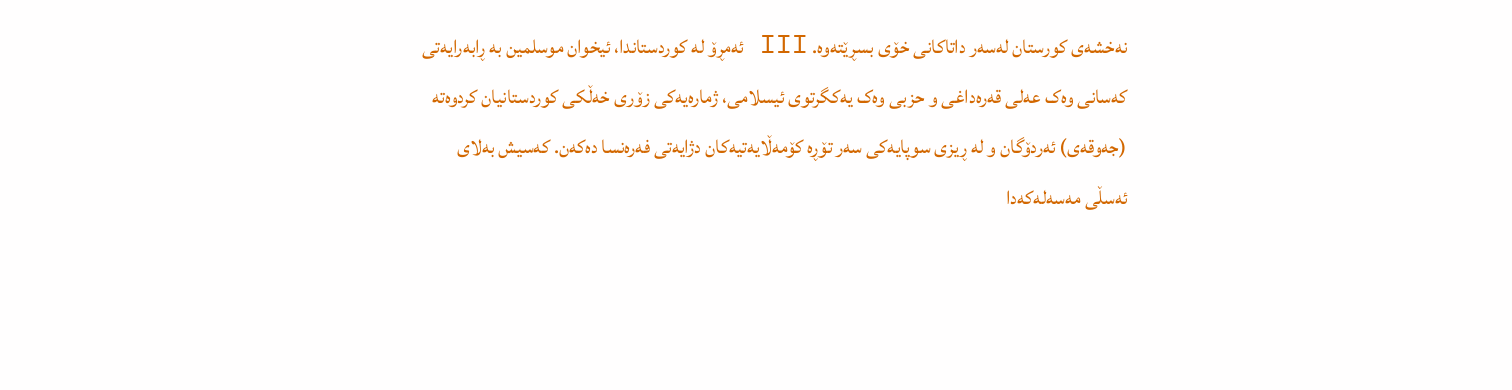نەخشەی کورستان لەسەر داتاکانی خۆی بسڕێتەوە. III ئەمڕۆ لە کوردستاندا، ئیخوان موسلمین بە ڕابەرایەتی کەسانی وەک عەلی قەرەداغی و حزبی وەک یەکگرتوی ئیسلامی، ژمارەیەکی زۆری خەڵکی کوردستانیان کردوەتە (جەوقەی) ئەردۆگان و لە ڕیزی سوپایەکی سەر تۆڕە کۆمەڵایەتیەکان دژایەتی فەرەنسا دەکەن. کەسیش بەلای ئەسڵی مەسەلەکەدا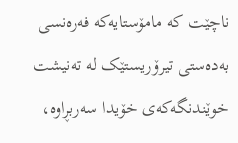ناچێت کە مامۆستایەکە فەرەنسی بەدەستی تیرۆریستێک لە تەنیشت خوێندنگەکەی خۆیدا سەربڕاوە،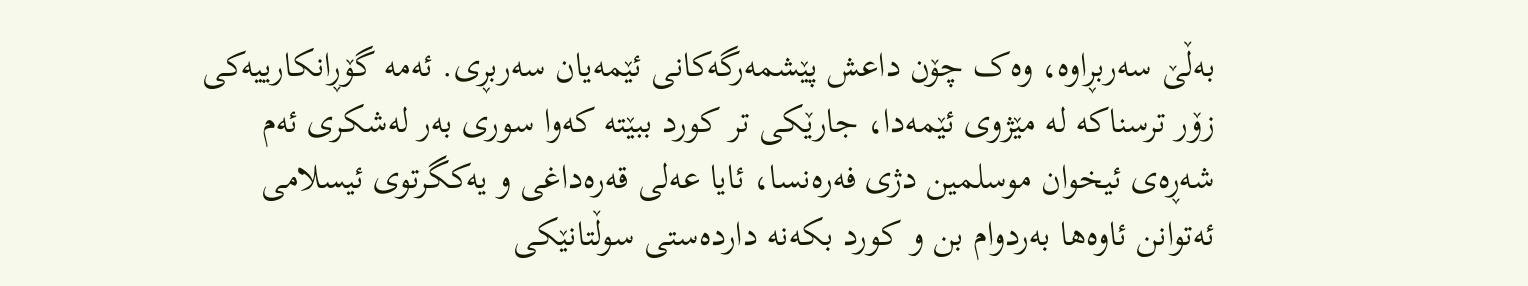بەڵێ سەربڕاوە، وەک چۆن داعش پێشمەرگەکانی ئێمەیان سەربڕی. ئەمە گۆڕانکارییەکی زۆر ترسناکە لە مێژوی ئێمەدا، جارێکی تر کورد ببێتە کەوا سوری بەر لەشکری ئەم شەڕەی ئیخوان موسلمین دژی فەرەنسا، ئایا عەلی قەرەداغی و یەکگرتوی ئیسلامی ئەتوانن ئاوەها بەردوام بن و کورد بکەنە داردەستی سوڵتانێکی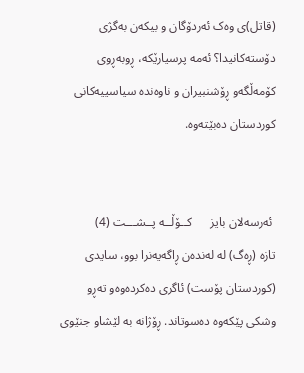(قاتل)ی وەک ئەردۆگان و بیکەن بەگژی دۆستەکانیدا؟ ئەمە پرسیارێکە، ڕوبەڕوی کۆمەڵگەو ڕۆشنبیران و ناوەندە سیاسییەکانی کوردستان دەبێتەوە.


 ئەرسەلان بایز      کــۆڵــە پــشـــت (4)                                                                             تازە (ڕەگ) لە لەندەن ڕاگەیەنرا بوو، سایدی (کوردستان پۆست) ئاگری دەکردەوەو تەڕو وشکی پێکەوە دەسوتاند. ڕۆژانە بە لێشاو جنێوی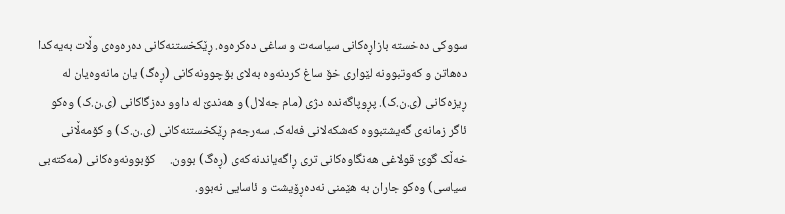سووکی دەخستە بازاڕەکانی سیاسەت و ساغی دەکرەوە. ڕێکخستنەکانی دەرەوەی وڵات بەیەکدا دەهاتن و کەوتبوونە لێواری خۆ ساغ کردنەوە بەلای بۆچوونەکانی (ڕەگ) یان مانەوەیان لە ڕیزەکانی (ی.ن.ک). پڕوپاگەندە دژی (مام جەلال) و هەندێ لە داوو دەزگاکانی (ی.ن.ک) وەکو ئاگر زمانەی گەیشتبووە کەشکەلانی فەلەک. سەرجەم ڕێکخستنەکانی (ی.ن.ک) و کۆمەڵانی خەڵک گوێ قولاغی هەنگاوەکانی تری ڕاگەیاندنەکەی (ڕەگ) بوون.     کۆبوونەوەکانی (مەکتەبی سیاسی) وەکو جاران بە هێمنی نەدەڕۆیشت و ئاسایی نەبوو.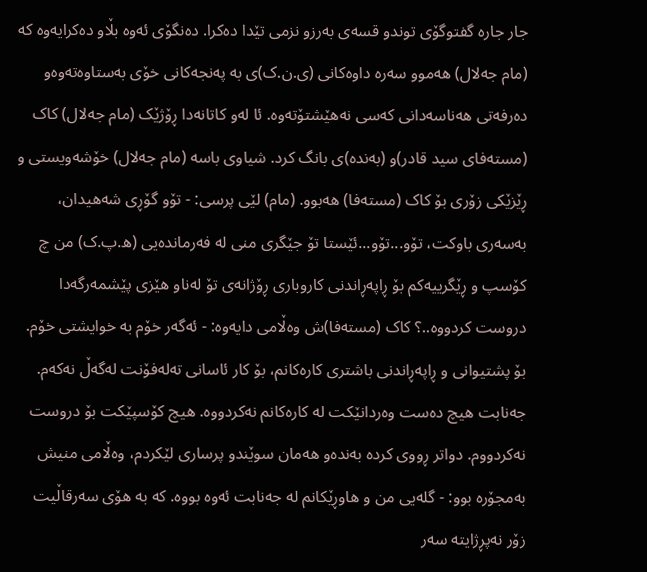جار جارە گفتوگۆی توندو قسەی بەرزو نزمی تێدا دەکرا. دەنگۆی ئەوە بڵاو دەکرایەوە کە (مام جەلال) هەموو سەرە داوەکانی (ی.ن.ک)ی بە پەنجەکانی خۆی بەستاوەتەوەو دەرفەتی هەناسەدانی کەسی نەهێشتۆتەوە. ئا لەو کاتانەدا ڕۆژێک (مام جەلال) کاک (مستەفای سید قادر)و (بەندە)ی بانگ کرد. شیاوی باسە (مام جەلال) خۆشەویستی و ڕێزێکی زۆری بۆ کاک (مستەفا) هەبوو. (مام) لێی پرسی: - تۆو گۆڕی شەهیدان، بەسەری باوکت، تۆو...تۆو...ئێستا تۆ جێگری منی لە فەرماندەیی (ه.پ.ک) من چ کۆسپ و ڕێگرییەکم بۆ ڕاپەڕاندنی کاروباری ڕۆژانەی تۆ لەناو هێزی پێشمەرگەدا دروست کردووە..؟ کاک (مستەفا)ش وەڵامی دایەوە: - ئەگەر خۆم بە خوایشتی خۆم. بۆ پشتیوانی و ڕاپەڕاندنی باشتری کارەکانم، بۆ کار ئاسانی تەلەفۆنت لەگەڵ نەکەم. جەنابت هیچ دەست وەردانێکت لە کارەکانم نەکردووە. هیچ کۆسپێکت بۆ دروست نەکردووم. دواتر ڕووی کردە بەندەو هەمان سوێندو پرساری لێکردم، وەڵامی منیش بەمجۆرە بوو: - گلەیی من و هاوڕێکانم لە جەنابت ئەوە بووە. کە بە هۆی سەرقاڵیت زۆر نەپڕژایتە سەر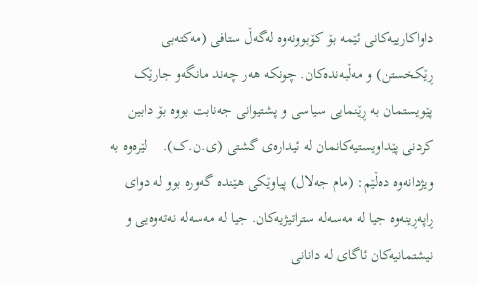داواکارییەکانی ئێمە بۆ کۆبوونەوە لەگەڵ ستافی (مەکتەبی ڕێکخستن) و مەڵبەندەکان. چونکە هەر چەند مانگەو جارێک پێویستمان بە ڕێنمایی سیاسی و پشتیوانی جەنابت بووە بۆ دابین کردنی پێداویستیەکانمان لە ئیدارەی گشتی (ی.ن.ک).    لێرەوە بە ویژدانەوە دەڵێم: (مام جەلال) پیاوێکی هێندە گەورە بوو لە دوای ڕاپەڕینەوە جیا لە مەسەلە ستراتیژیەکان. جیا لە مەسەلە نەتەوەیی و نیشتمانیەکان ئاگای لە دانانی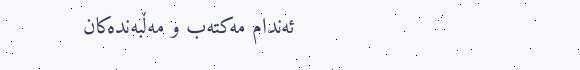ئەندام مەکتەب و مەڵبەندەکان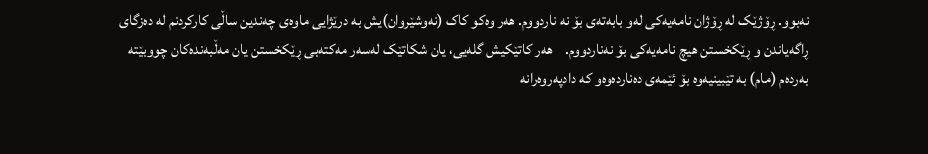نەبوو. ڕۆژێک لە ڕۆژان نامەیەکی لەو بابەتەی بۆ نە ناردووم. هەر وەکو کاک (نەوشێروان)یش بە درێژایی ماوەی چەندین ساڵی کارکردنم لە دەزگای ڕاگەیاندن و ڕێکخستن هیچ نامەیەکی بۆ نەناردووم.    هەر کاتێکیش گلەیی، یان شکاتێک لەسەر مەکتەبی ڕێکخستن یان مەڵبەندەکان چووبێتە بەردەم (مام) بە تێبینیەوە بۆ ئێمەی دەناردەوەو کە دادپەروەرانە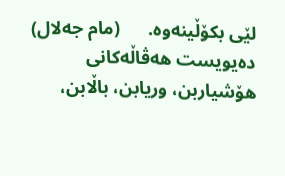لێی بکۆڵینەوە.      (مام جەلال) دەیویست هەڤاڵەکانی هۆشیاربن، وریابن، باڵابن،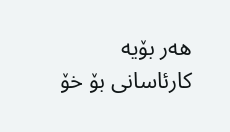هەر بۆیە کارئاسانی بۆ خۆ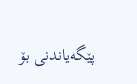پێگەیاندنی بۆ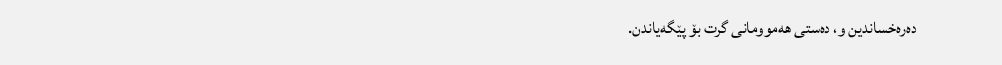دەرەخساندین و، دەستی هەموومانی گرت بۆ پێگەیاندن.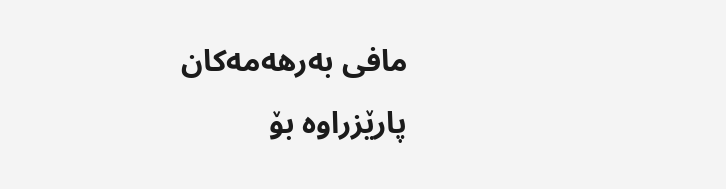مافی به‌رهه‌مه‌كان پارێزراوه‌ بۆ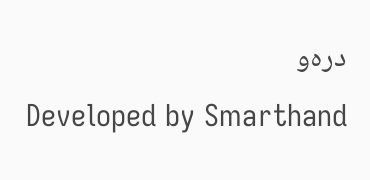دره‌و
Developed by Smarthand